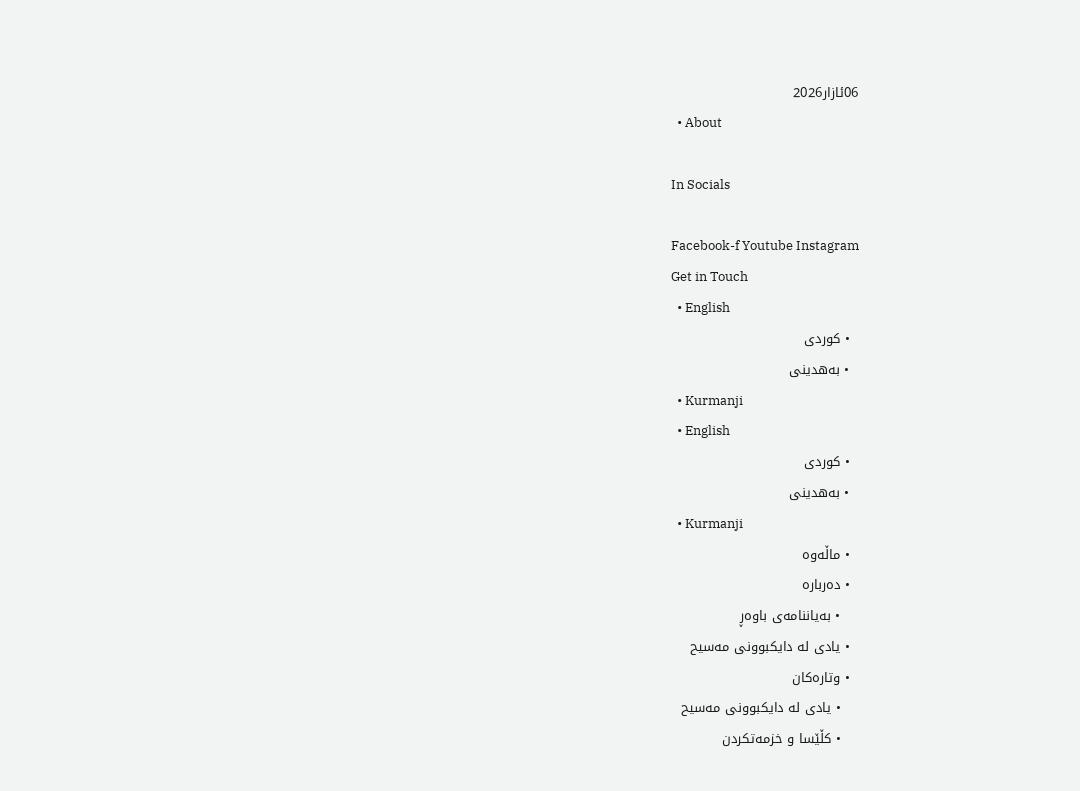06ئازار2026
  • About

In Socials

Facebook-f Youtube Instagram
Get in Touch
  • English
  • کوردی
  • بەھدینی
  • Kurmanji
  • English
  • کوردی
  • بەھدینی
  • Kurmanji
  • ماڵەوە
  • دەربارە
    • بەیاننامەی باوەڕ
  • یادی لە دایکبوونی مەسیح
  • وتارەکان
    • یادی لە دایکبوونی مەسیح
    • کڵێسا و خزمەتکردن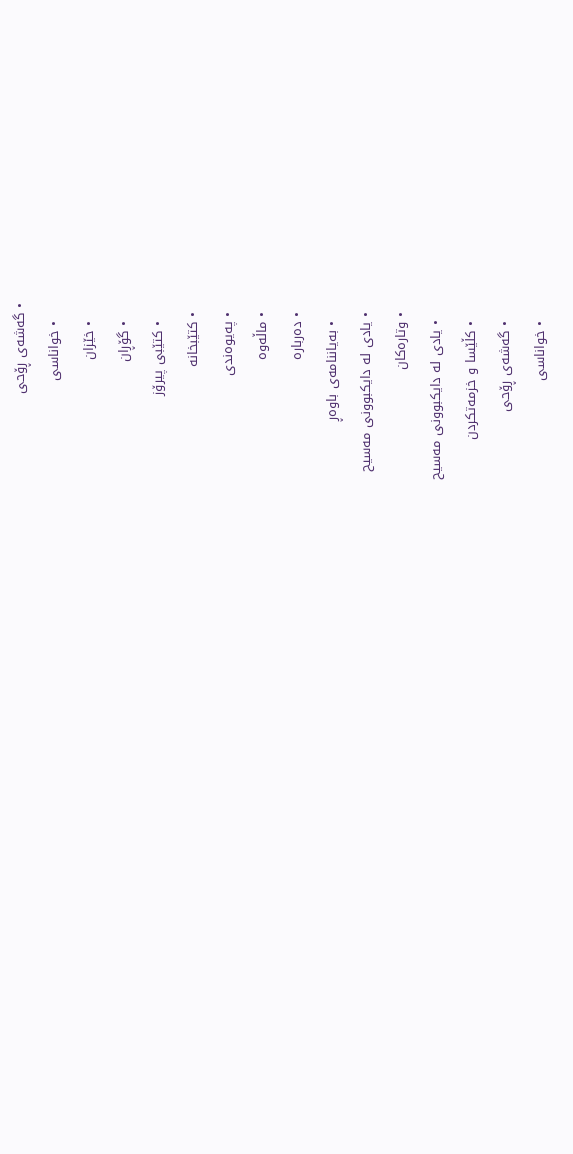• گەشەی ڕۆحی
    • خواناسی
    • خێزان
    • گۆڕان
    • کتێبی پیرۆز
  • کتێبخانە
  • په‌یوه‌ندی
  • ماڵەوە
  • دەربارە
    • بەیاننامەی باوەڕ
  • یادی لە دایکبوونی مەسیح
  • وتارەکان
    • یادی لە دایکبوونی مەسیح
    • کڵێسا و خزمەتکردن
    • گەشەی ڕۆحی
    • خواناسی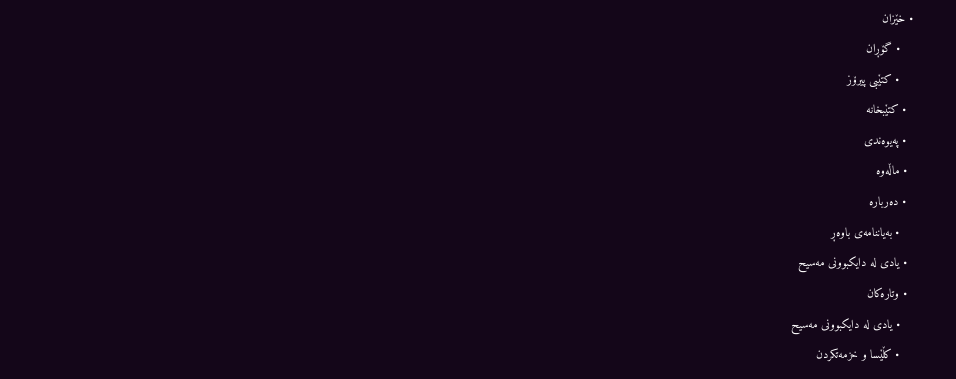• خێزان
    • گۆڕان
    • کتێبی پیرۆز
  • کتێبخانە
  • په‌یوه‌ندی
  • ماڵەوە
  • دەربارە
    • بەیاننامەی باوەڕ
  • یادی لە دایکبوونی مەسیح
  • وتارەکان
    • یادی لە دایکبوونی مەسیح
    • کڵێسا و خزمەتکردن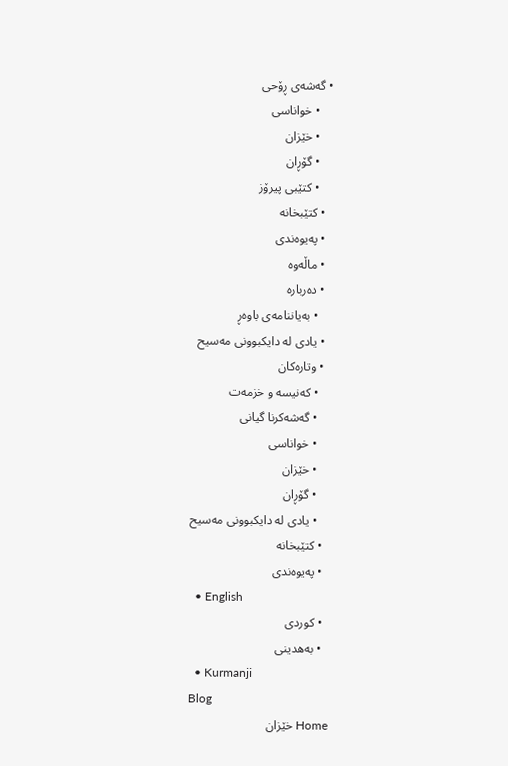• گەشەی ڕۆحی
    • خواناسی
    • خێزان
    • گۆڕان
    • کتێبی پیرۆز
  • کتێبخانە
  • په‌یوه‌ندی
  • ماڵەوە
  • دەربارە
    • بەیاننامەی باوەڕ
  • یادی لە دایکبوونی مەسیح
  • وتارەکان
    • کەنیسە و خزمەت
    • گەشەکرنا گیانی
    • خواناسی
    • خێزان
    • گۆڕان
    • یادی لە دایکبوونی مەسیح
  • کتێبخانە
  • په‌یوه‌ندی
  • English
  • کوردی
  • بەھدینی
  • Kurmanji
Blog
Home خێزان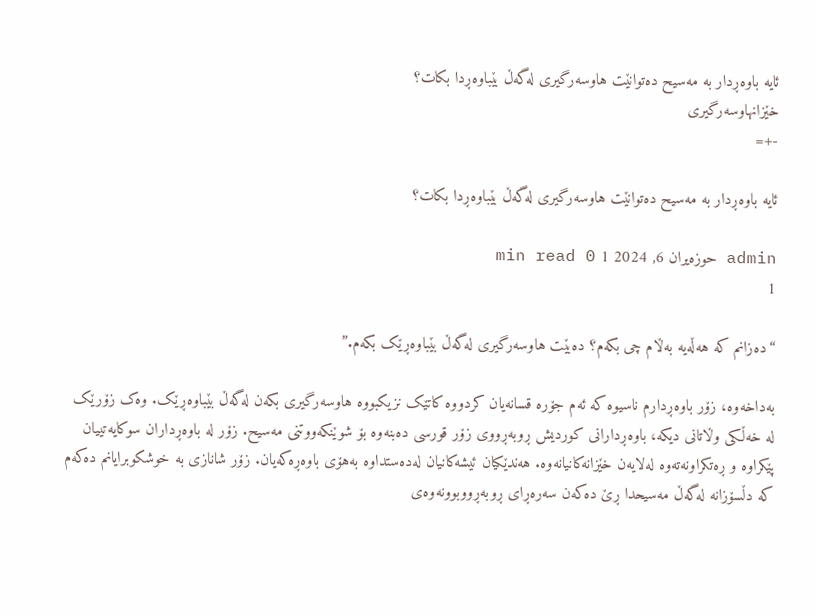ئایە باوەڕدار بە مەسیح دەتوانێت هاوسەرگیری لەگەڵ بێباوەڕدا بکات؟
خێزانهاوسەرگیری
-+=

ئایە باوەڕدار بە مەسیح دەتوانێت هاوسەرگیری لەگەڵ بێباوەڕدا بکات؟

admin حوزه‌یران 6, 2024 1 min read 0
1

“دەزانم کە هەڵەیە بەڵام چی بکەم؟ دەبێت هاوسەرگیری لەگەڵ بێباوەڕێک بکەم.”

بەداخەوە، زۆر باوەڕدارم ناسیوە کە ئەم جۆرە قسانەیان کردووە کاتێک نزیکبووە هاوسەرگیری بکەن لەگەڵ بێباوەڕێک. وەک زۆرێک لە خەڵکی وڵاتانی دیکە، باوەڕدارانی کوردیش ڕوبەڕووی زۆر قورسی دەبنەوە بۆ شوێنکەووتنی مەسیح. زۆر لە باوەڕداران سوکایەتییان پێکراوە و ڕەتکراونەتەوە لەلایەن خێزانەکانیانەوە. هەندێکیان ئیشەکانیان لەدەستداوە بەهۆی باوەڕەکەیان. زۆر شانازی بە خوشکوبرایانم دەکەم کە دڵسۆزانە لەگەڵ مەسیحدا ڕێ دەکەن سەرەڕای ڕوبەڕووبوونەوەی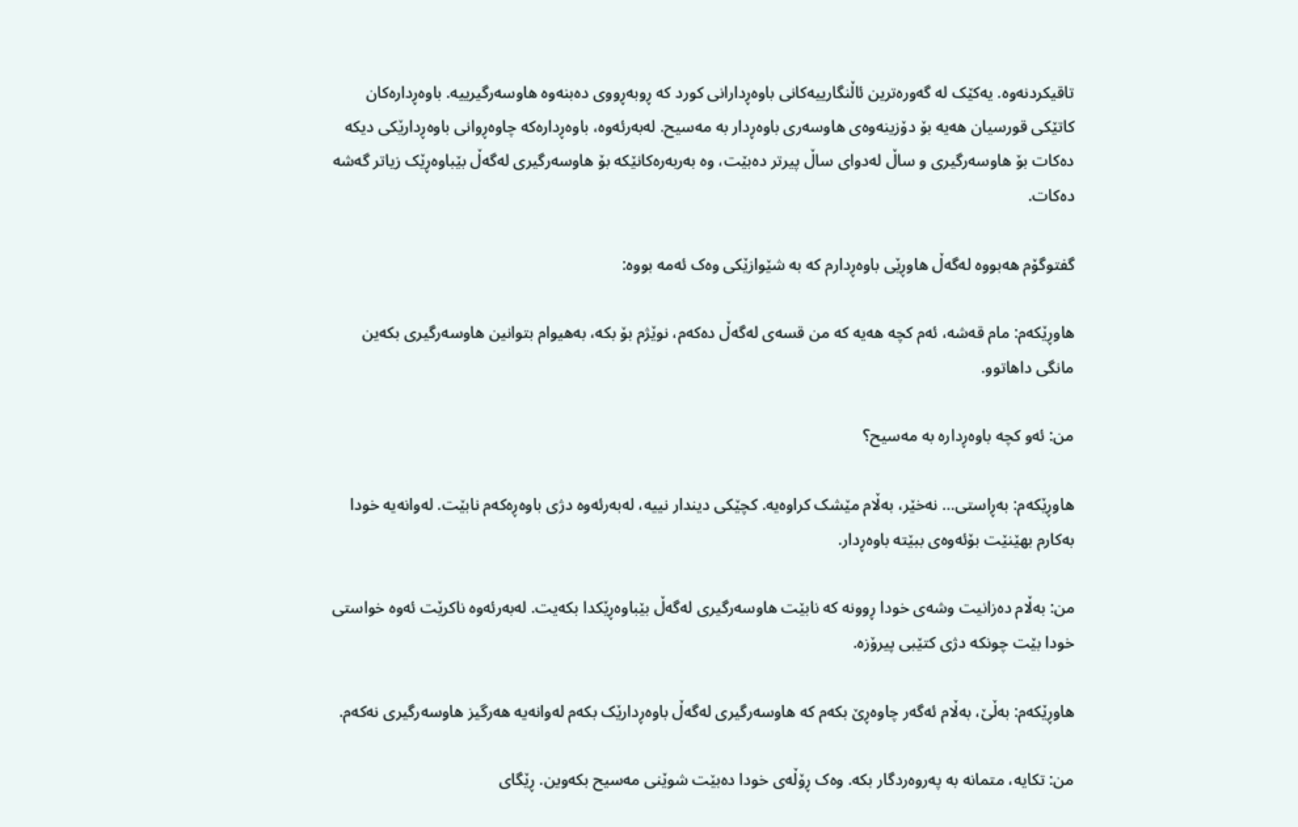تاقیکردنەوە. یەکێک لە گەورەترین ئاڵنگارییەکانی باوەڕدارانی کورد کە ڕوبەڕووی دەبنەوە هاوسەرگیرییە. باوەڕدارەکان کاتێکی قورسیان هەیە بۆ دۆزینەوەی هاوسەری باوەڕدار بە مەسیح. لەبەرئەوە، باوەڕدارەکە چاوەڕوانی باوەڕدارێکی دیکە دەکات بۆ هاوسەرگیری و ساڵ لەدوای ساڵ پیرتر دەبێت، وە بەربەرەکانێکە بۆ هاوسەرگیری لەگەڵ بێباوەڕێک زیاتر گەشە دەکات.

گفتوگۆم هەبووە لەگەڵ هاوڕێی باوەڕدارم کە بە شێوازێکی وەک ئەمە بووە:

هاوڕێکەم: مام قەشە، ئەم کچە هەیە کە من قسەی لەگەڵ دەکەم، نوێژم بۆ بکە، بەهیوام بتوانین هاوسەرگیری بکەین مانگی داهاتوو.

من: ئەو کچە باوەڕدارە بە مەسیح؟

هاوڕێکەم: بەڕاستی… نەخێر، بەڵام مێشک کراوەیە. کچێکی دیندار نییە، لەبەرئەوە دژی باوەڕەکەم نابێت. لەوانەیە خودا بەکارم بهێنێت بۆئەوەی ببێتە باوەڕدار.

من: بەڵام دەزانیت وشەی خودا ڕوونە کە نابێت هاوسەرگیری لەگەڵ بێباوەڕێکدا بکەیت. لەبەرئەوە ناکرێت ئەوە خواستی خودا بێت چونکە دژی کتێبی پیرۆزە.

هاوڕێکەم: بەڵێ، بەڵام ئەگەر چاوەڕێ بکەم کە هاوسەرگیری لەگەڵ باوەڕدارێک بکەم لەوانەیە هەرگیز هاوسەرگیری نەکەم.

من: تکایە، متمانە بە پەروەردگار بکە. وەک ڕۆڵەی خودا دەبێت شوێنی مەسیح بکەوین. ڕێگای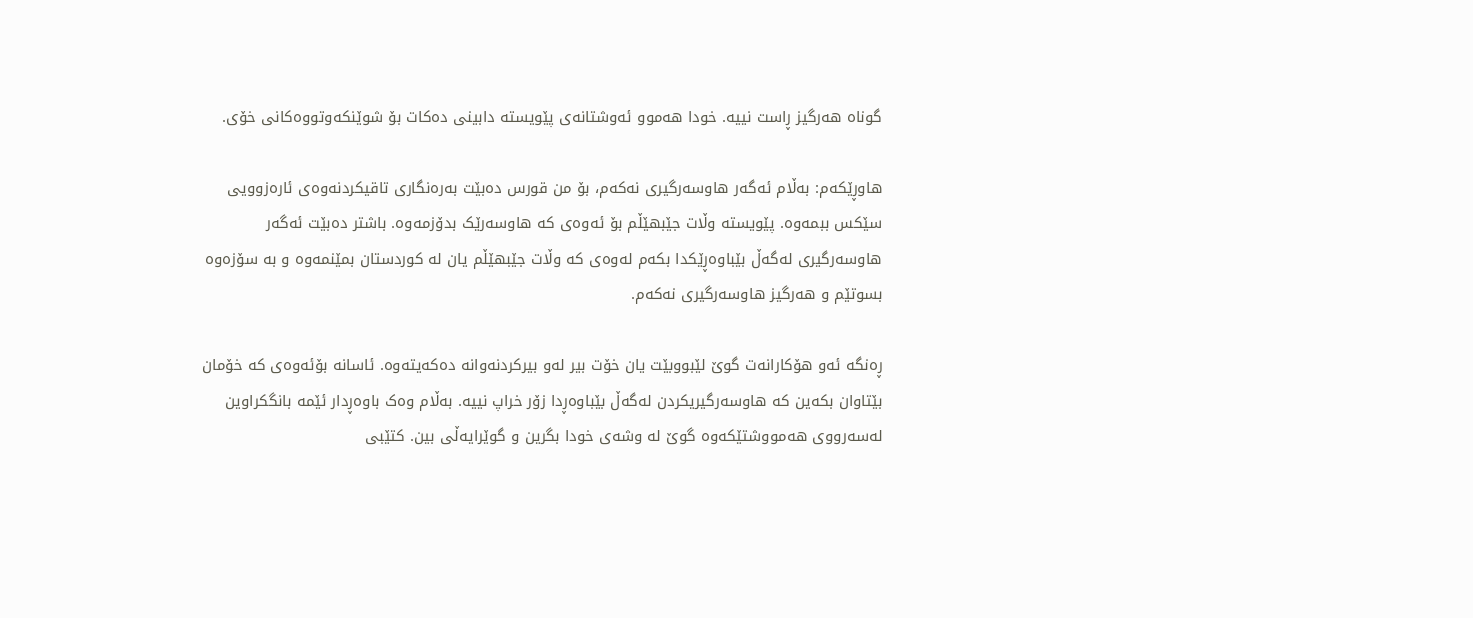گوناه هەرگیز ڕاست نییە. خودا هەموو ئەوشتانەی پێویستە دابینی دەکات بۆ شوێنکەوتووەکانی خۆی.

هاوڕێکەم: بەڵام ئەگەر هاوسەرگیری نەکەم، بۆ من قورس دەبێت بەرەنگاری تاقیکردنەوەی ئارەزوویی سێکس ببمەوە. پێویستە وڵات جێبهێڵم بۆ ئەوەی کە هاوسەرێک بدۆزمەوە. باشتر دەبێت ئەگەر هاوسەرگیری لەگەڵ بێباوەڕێکدا بکەم لەوەی کە وڵات جێبهێڵم یان لە کوردستان بمێنمەوە و بە سۆزەوە بسوتێم و هەرگیز هاوسەرگیری نەکەم.

ڕەنگە ئەو هۆکارانەت گوێ لێبووبێت یان خۆت بیر لەو بیرکردنەوانە دەکەیتەوە. ئاسانە بۆئەوەی کە خۆمان بێتاوان بکەین کە هاوسەرگیریکردن لەگەڵ بێباوەڕدا زۆر خراپ نییە. بەڵام وەک باوەڕدار ئێمە بانگکراوین لەسەرووی هەمووشتێکەوە گوێ لە وشەی خودا بگرین و گوێرایەڵی بین. کتێبی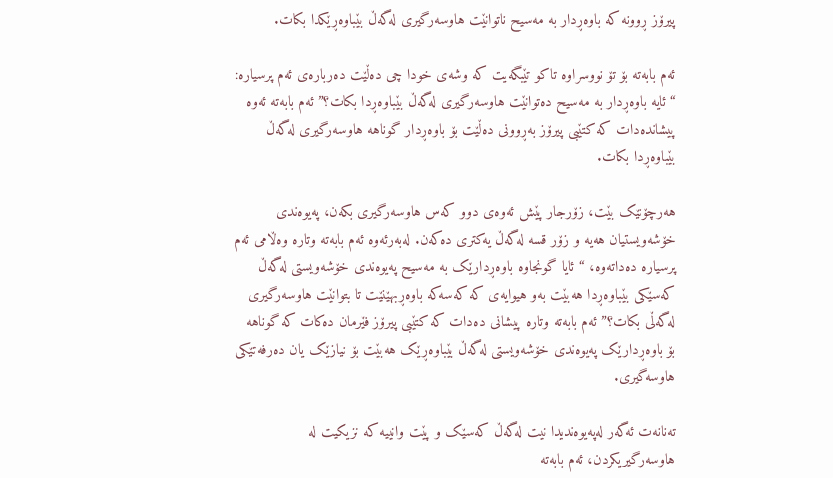پیرۆز ڕوونە کە باوەڕدار بە مەسیح ناتوانێت هاوسەرگیری لەگەڵ بێباوەڕێکدا بکات.

ئەم بابەتە بۆ تۆ نووسراوە تاکو تێبگەیت کە وشەی خودا چی دەڵێت دەربارەی ئەم پرسیارە: “ئایە باوەڕدار بە مەسیح دەتوانێت هاوسەرگیری لەگەڵ بێباوەڕدا بکات؟” ئەم بابەتە ئەوە پیشاندەدات کە کتێبی پیرۆز بەڕوونی دەڵێت بۆ باوەڕدار گوناهە هاوسەرگیری لەگەڵ بێباوەڕدا بکات.

هەرچۆنێک بێت، زۆرجار پێش ئەوەی دوو کەس هاوسەرگیری بکەن، پەیوەندی خۆشەویستیان هەیە و زۆر قسە لەگەڵ یەکتری دەکەن. لەبەرئەوە ئەم بابەتە وتارە وەڵامی ئەم پرسیارە دەداتەوە، “ئایا گونجاوە باوەڕدارێک بە مەسیح پەیوەندی خۆشەویستی لەگەڵ کەسێکی بێباوەڕدا هەبێت بەو هیوایەی کە کەسەکە باوەڕبهێنێت تا بتوانێت هاوسەرگیری لەگەڵی بکات؟” ئەم بابەتە وتارە پیشانی دەدات کە کتێبی پیرۆز فێرمان دەکات کە گوناهە بۆ باوەڕدارێک پەیوەندی خۆشەویستی لەگەڵ بێباوەڕێک هەبێت بۆ نیازێک یان دەرفەتێکی هاوسەگیری.

تەنانەت ئەگەر لەپەیوەندیدا نیت لەگەڵ کەسێک و پێت وانییە کە نزیکیت لە هاوسەرگیریکردن، ئەم بابەتە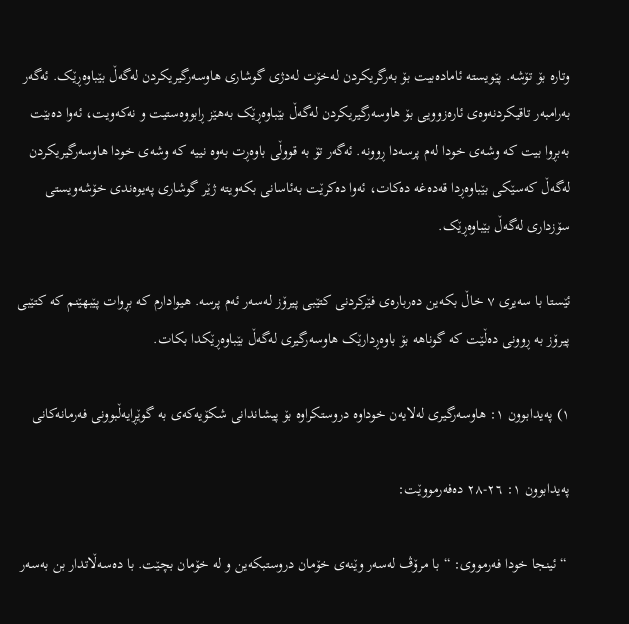وتارە بۆ تۆشە. پێویستە ئامادەبیت بۆ بەرگریکردن لەخۆت لەدژی گوشاری هاوسەرگیریکردن لەگەڵ بێباوەڕێک. ئەگەر بەرامبەر تاقیکردنەوەی ئارەزوویی بۆ هاوسەرگیریکردن لەگەڵ بێباوەڕێک بەهێز ڕابووەستیت و نەکەویت، ئەوا دەبێت بەبڕوا بیت کە وشەی خودا لەم پرسەدا ڕوونە. ئەگەر تۆ بە قووڵی باوەڕت بەوە نییە کە وشەی خودا هاوسەرگیریکردن لەگەڵ کەسێکی بێباوەڕدا قەدەغە دەکات، ئەوا دەکرێت بەئاسانی بکەویتە ژێر گوشاری پەیوەندی خۆشەویستی سۆزداری لەگەڵ بێباوەڕێک.

ئێستا با سەیری ٧ خاڵ بکەین دەربارەی فێرکردنی کتێبی پیرۆز لەسەر ئەم پرسە. هیوادارم کە بڕوات پێبهێنم کە کتێبی پیرۆز بە ڕوونی دەڵێت کە گوناهە بۆ باوەڕدارێک هاوسەرگیری لەگەڵ بێباوەڕێکدا بکات.

١) پەیدابوون ١: هاوسەرگیری لەلایەن خوداوە دروستکراوە بۆ پیشاندانی شکۆیەکەی بە گوێڕایەڵبوونی فەرمانەکانی

پەیدابوون ١: ٢٦-٢٨ دەفەرمووێت:

 “ئینجا خودا فەرمووی: “با مرۆڤ لەسەر وێنەی خۆمان دروستبکەین و لە خۆمان بچێت. با دەسەڵاتدار بن بەسەر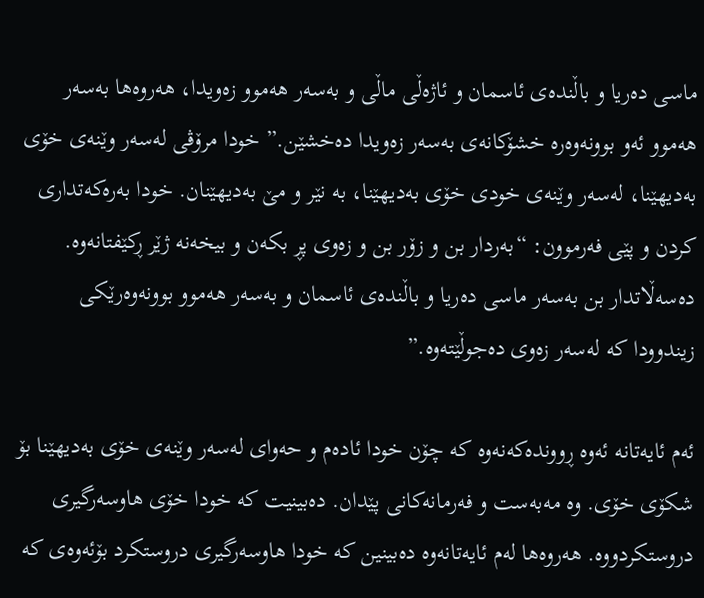ماسی دەریا و باڵندەی ئاسمان و ئاژەڵی ماڵی و بەسەر هەموو زەویدا، هەروەها بەسەر هەموو ئەو بوونەوەرە خشۆکانەی بەسەر زەویدا دەخشێن.” خودا مرۆڤی لەسەر وێنەی خۆی بەدیهێنا، لەسەر وێنەی خودی خۆی بەدیهێنا، بە نێر و مێ بەدیهێنان. خودا بەرەکەتداری کردن و پێی فەرموون: “بەردار بن و زۆر بن و زەوی پڕ بکەن و بیخەنە ژێر ڕکێفتانەوە. دەسەڵاتدار بن بەسەر ماسی دەریا و باڵندەی ئاسمان و بەسەر هەموو بوونەوەرێکی زیندوودا کە لەسەر زەوی دەجوڵێتەوە.”

ئەم ئایەتانە ئەوە ڕووندەکەنەوە کە چۆن خودا ئادەم و حەوای لەسەر وێنەی خۆی بەدیهێنا بۆ شکۆی خۆی. وە مەبەست و فەرمانەکانی پێدان. دەبینیت کە خودا خۆی هاوسەرگیری دروستکردووە. هەروەها لەم ئایەتانەوە دەبینین کە خودا هاوسەرگیری دروستکرد بۆئەوەی کە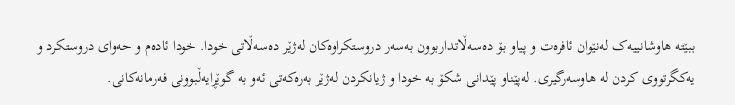ببێتە هاوشانییەک لەنێوان ئافرەت و پیاو بۆ دەسەڵاتداربوون بەسەر دروستکراوەکان لەژێر دەسەڵاتی خودا. خودا ئادەم و حەوای دروستکرد و یەکگرتووی کردن لە هاوسەرگیری. لەپێناو پێدانی شکۆ بە خودا و ژیانکردن لەژێر بەرەکەتی ئەو بە گوێڕایەڵبوونی فەرمانەکانی.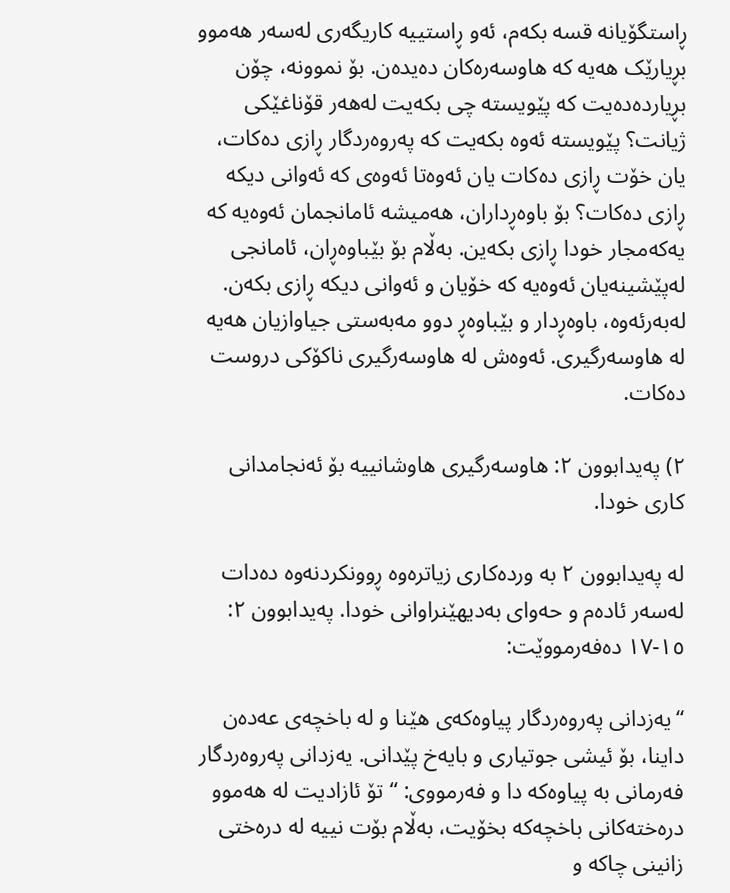ڕاستگۆیانە قسە بکەم، ئەو ڕاستییە کاریگەری لەسەر هەموو بڕیارێک هەیە کە هاوسەرەکان دەیدەن. بۆ نموونە، چۆن بڕیاردەدەیت کە پێویستە چی بکەیت لەهەر قۆناغێکی ژیانت؟ پێویستە ئەوە بکەیت کە پەروەردگار ڕازی دەکات، یان خۆت ڕازی دەکات یان ئەوەتا ئەوەی کە ئەوانی دیکە ڕازی دەکات؟ بۆ باوەڕداران، هەمیشە ئامانجمان ئەوەیە کە یەکەمجار خودا ڕازی بکەین. بەڵام بۆ بێباوەڕان، ئامانجی لەپێشینەیان ئەوەیە کە خۆیان و ئەوانی دیکە ڕازی بکەن. لەبەرئەوە، باوەڕدار و بێباوەڕ دوو مەبەستی جیاوازیان هەیە لە هاوسەرگیری. ئەوەش لە هاوسەرگیری ناکۆکی دروست دەکات.

٢) پەیدابوون ٢: هاوسەرگیری هاوشانییە بۆ ئەنجامدانی کاری خودا.

لە پەیدابوون ٢ بە وردەکاری زیاترەوە ڕوونکردنەوە دەدات لەسەر ئادەم و حەوای بەدیهێنراوانی خودا. پەیدابوون ٢: ١٥-١٧ دەفەرمووێت:

“یەزدانی پەروەردگار پیاوەکەی هێنا و لە باخچەی عەدەن داینا، بۆ ئیشی جوتیاری و بایەخ پێدانی. یەزدانی پەروەردگار فەرمانی بە پیاوەکە دا و فەرمووی: “تۆ ئازادیت لە هەموو درەختەکانی باخچەکە بخۆیت، بەڵام بۆت نییە لە درەختی زانینی چاکە و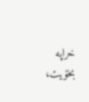خراپە بخۆیت،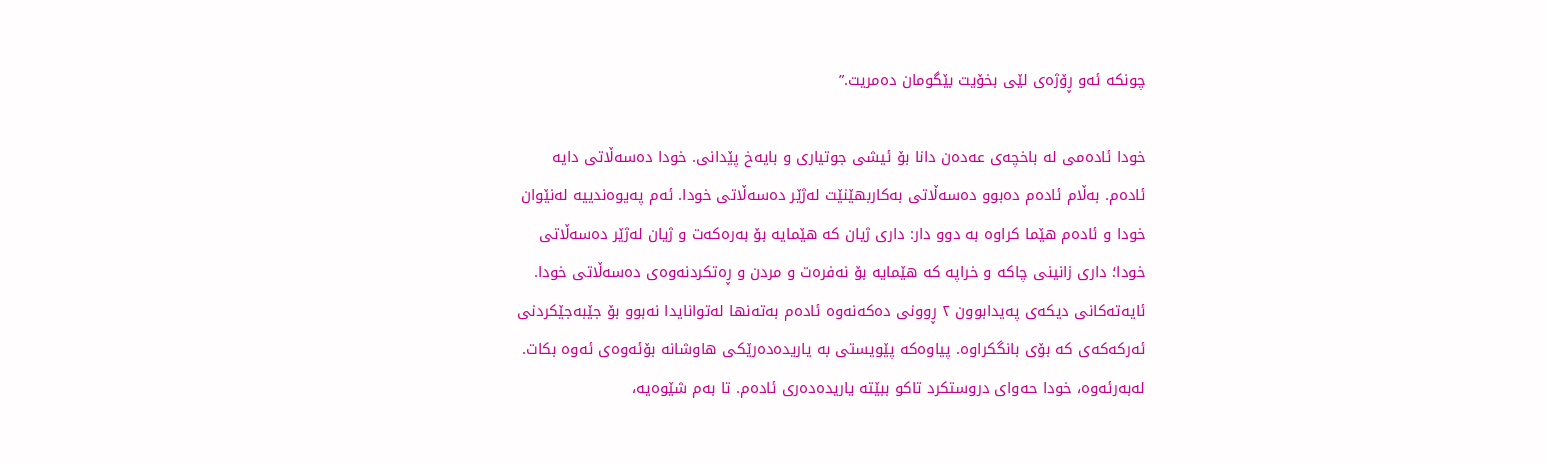چونکە ئەو ڕۆژەی لێی بخۆیت بێگومان دەمریت.”

خودا ئادەمی لە باخچەی عەدەن دانا بۆ ئیشی جوتیاری و بایەخ پێدانی. خودا دەسەڵاتی دایە ئادەم. بەڵام ئادەم دەبوو دەسەڵاتی بەکاربهێنێت لەژێر دەسەڵاتی خودا. ئەم پەیوەندییە لەنێوان خودا و ئادەم هێما کراوە بە دوو دار: داری ژیان کە هێمایە بۆ بەرەکەت و ژیان لەژێر دەسەڵاتی خودا؛ داری زانینی چاکە و خراپە کە هێمایە بۆ نەفرەت و مردن و ڕەتکردنەوەی دەسەڵاتی خودا. ئایەتەکانی دیکەی پەیدابوون ٢ ڕوونی دەکەنەوە ئادەم بەتەنها لەتوانایدا نەبوو بۆ جێبەجێکردنی ئەرکەکەی کە بۆی بانگکراوە. پیاوەکە پێویستی بە یاریدەدەرێکی هاوشانە بۆئەوەی ئەوە بکات. لەبەرئەوە، خودا حەوای دروستکرد تاکو ببێتە یاریدەدەری ئادەم. تا بەم شێوەیە،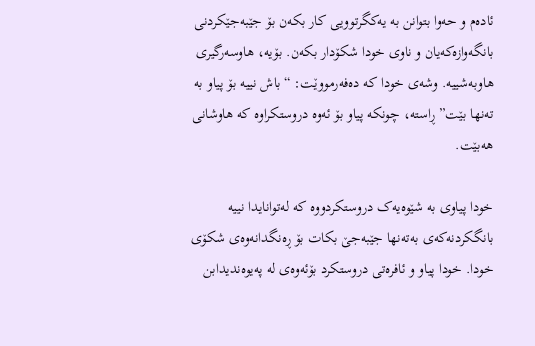ئادەم و حەوا بتوانن بە یەکگرتوویی کار بکەن بۆ جێبەجێکردنی بانگەوازەکەیان و ناوی خودا شکۆدار بکەن. بۆیە، هاوسەرگیری هاوبەشییە. وشەی خودا کە دەفەرمووێت: “باش نییە بۆ پیاو بە تەنها بێت” ڕاستە، چونکە پیاو بۆ ئەوە دروستکراوە کە هاوشانی هەبێت.

خودا پیاوی بە شێوەیەک دروستکردووە کە لەتوانایدا نییە بانگکردنەکەی بەتەنها جێبەجێ بکات بۆ ڕەنگدانەوەی شکۆی خودا. خودا پیاو و ئافرەتی دروستکرد بۆئەوەی لە پەیوەندیدابن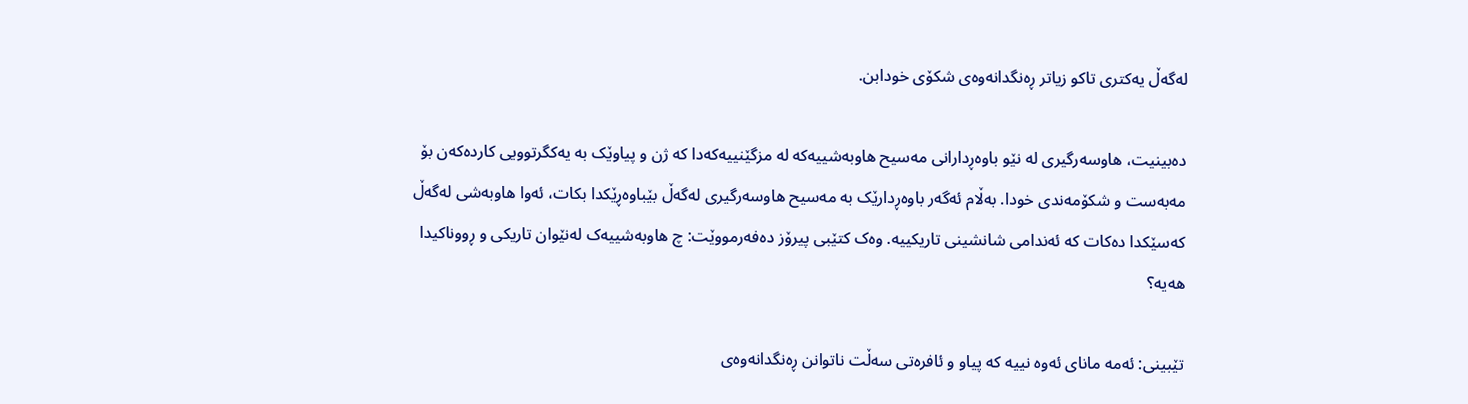لەگەڵ یەکتری تاکو زیاتر ڕەنگدانەوەی شکۆی خودابن.

دەبینیت، هاوسەرگیری لە نێو باوەڕدارانی مەسیح هاوبەشییەکە لە مزگێنییەکەدا کە ژن و پیاوێک بە یەکگرتوویی کاردەکەن بۆ مەبەست و شکۆمەندی خودا. بەڵام ئەگەر باوەڕدارێک بە مەسیح هاوسەرگیری لەگەڵ بێباوەڕێکدا بکات، ئەوا هاوبەشی لەگەڵ کەسێکدا دەکات کە ئەندامی شانشینی تاریکییە. وەک کتێبی پیرۆز دەفەرمووێت: چ هاوبەشییەک لەنێوان تاریکی و ڕووناکیدا هەیە؟

تێبینی: ئەمە مانای ئەوە نییە کە پیاو و ئافرەتی سەڵت ناتوانن ڕەنگدانەوەی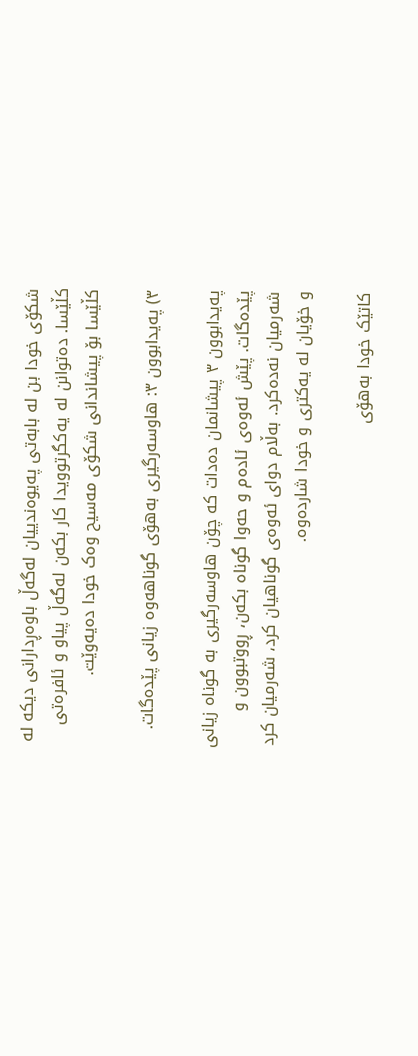شکۆی خودا بن لە بابەتی پەیوەندییان لەگەڵ باوەڕدارانی دیکە لە کڵێسا. دەتوانن لە یەکگرتوویدا کار بکەن لەگەڵ پیاو و ئافرەتی کڵێسا بۆ پیشاندانی شکۆی مەسیح وەک خودا دەیەوێت.

٣) پەیدابوون ٣: هاوسەرگیری بەهۆی گوناهەوە زیانی پێدەگات.

پەیدابوون ٣ پیشانمان دەدات کە چۆن هاوسەرگیری بە گوناه زیانی پێدەگات. پێش ئەوەی ئادەم و حەوا گوناه بکەن، ڕووتبوون و شەرمیان نەدەکرد. بەڵام دوای ئەوەی گوناهیان کرد، شەرمیان کرد و خۆیان لە یەکتری و خودا شاردەوە.

کاتێک خودا بەهۆی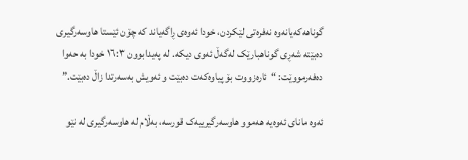گوناهەکەیانەوە نەفرەتی لێکردن، خودا ئەوەی ڕاگەیاند کە چۆن ئێستا هاوسەرگیری دەبێتە شەڕی گوناهبارێک لەگەڵ ئەوی دیکە. لە پەیدابوون ١٦:٣ خودا بە حەوا دەفەرمووێت: “ئارەزووت بۆ پیاوەکەت دەبێت و ئەویش بەسەرتدا زاڵ دەبێت.”

ئەوە مانای ئەوەیە هەموو هاوسەرگیرییەک قورسە، بەڵام لە هاوسەرگیری لە نێو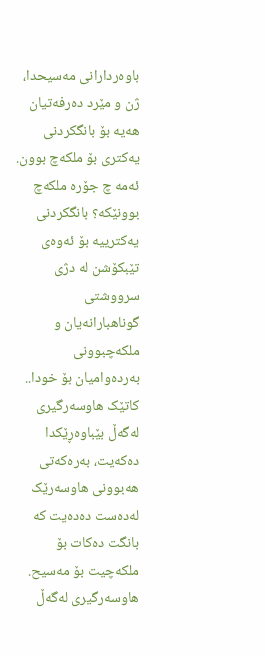باوەردارانی مەسیحدا، ژن و مێرد دەرفەتیان هەیە بۆ بانگکردنی یەکتری بۆ ملکەچ بوون. ئەمە چ جۆرە ملکەچ بوونێکە؟ بانگکردنی یەکترییە بۆ ئەوەی تێبکۆشن لە دژی سرووشتی گوناهبارانەیان و ملکەچبوونی بەردەوامیان بۆ خودا.. کاتێک هاوسەرگیری لەگەڵ بێباوەڕێکدا دەکەیت، بەرەکەتی هەبوونی هاوسەرێک لەدەست دەدەیت کە بانگت دەکات بۆ ملکەچیت بۆ مەسیح. هاوسەرگیری لەگەڵ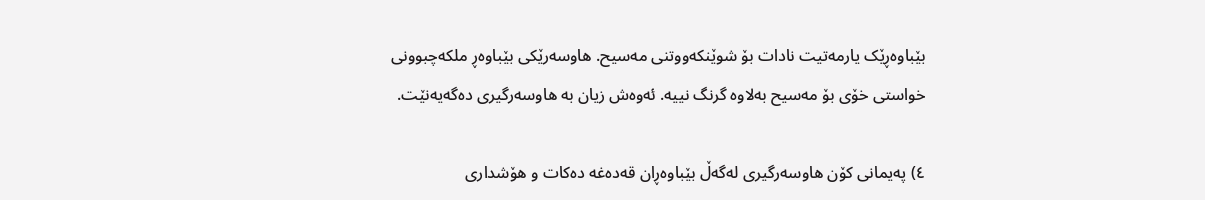بێباوەڕێک یارمەتیت نادات بۆ شوێنکەووتنی مەسیح. هاوسەرێکی بێباوەڕ ملکەچبوونی خواستی خۆی بۆ مەسیح بەلاوە گرنگ نییە. ئەوەش زیان بە هاوسەرگیری دەگەیەنێت.

٤) پەیمانی کۆن هاوسەرگیری لەگەڵ بێباوەڕان قەدەغە دەکات و هۆشداری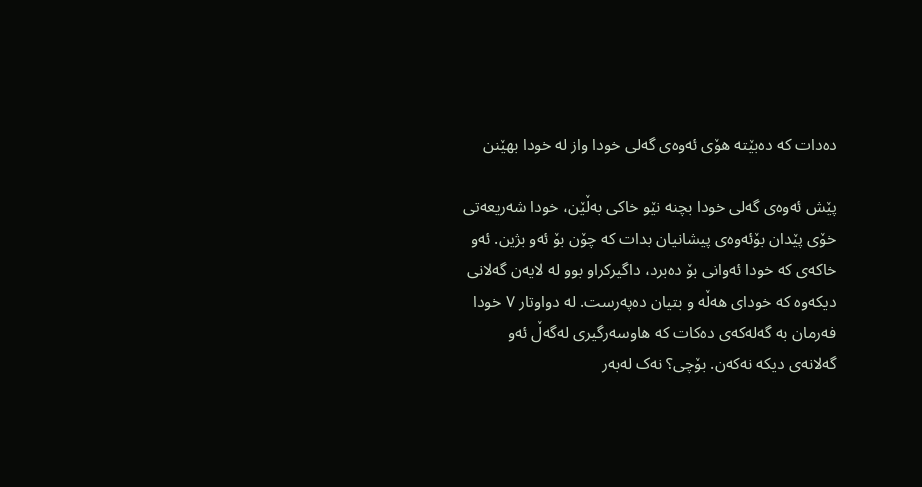دەدات کە دەبێتە هۆی ئەوەی گەلی خودا واز لە خودا بهێنن

پێش ئەوەی گەلی خودا بچنە نێو خاکی بەڵێن، خودا شەریعەتی خۆی پێدان بۆئەوەی پیشانیان بدات کە چۆن بۆ ئەو بژین. ئەو خاکەی کە خودا ئەوانی بۆ دەبرد، داگیرکراو بوو لە لایەن گەلانی دیکەوە کە خودای هەڵە و بتیان دەپەرست. لە دواوتار ٧ خودا فەرمان بە گەلەکەی دەکات کە هاوسەرگیری لەگەڵ ئەو گەلانەی دیکە نەکەن. بۆچی؟ نەک لەبەر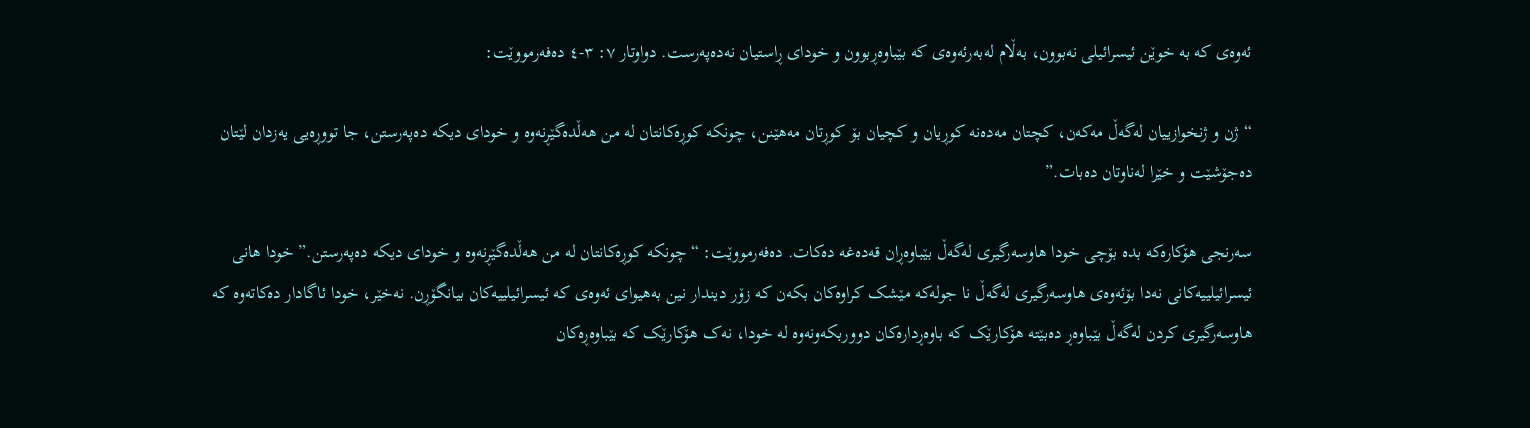ئەوەی کە بە خوێن ئیسرائیلی نەبوون، بەڵام لەبەرئەوەی کە بێباوەڕبوون و خودای ڕاستیان نەدەپەرست. دواوتار ٧: ٣-٤ دەفەرمووێت:

“ژن و ژنخوازییان لەگەڵ مەکەن، کچتان مەدەنە کوڕیان و کچیان بۆ کوڕتان مەهێنن، چونکە کوڕەکانتان لە من هەڵدەگێڕنەوە و خودای دیکە دەپەرستن، جا تووڕەیی یەزدان لێتان دەجۆشێت و خێرا لەناوتان دەبات.”

سەرنجی هۆکارەکە بدە بۆچی خودا هاوسەرگیری لەگەڵ بێباوەڕان قەدەغە دەکات. دەفەرمووێت: “چونکە کوڕەکانتان لە من هەڵدەگێڕنەوە و خودای دیکە دەپەرستن.” خودا هانی ئیسرائیلییەکانی نەدا بۆئەوەی هاوسەرگیری لەگەڵ نا جولەکە مێشک کراوەکان بکەن کە زۆر دیندار نین بەهیوای ئەوەی کە ئیسرائیلییەکان بیانگۆڕن. نەخێر، خودا ئاگادار دەکاتەوە کە هاوسەرگیری کردن لەگەڵ بێباوەڕ دەبێتە هۆکارێک کە باوەڕدارەکان دووربکەونەوە لە خودا، نەک هۆکارێک کە بێباوەڕەکان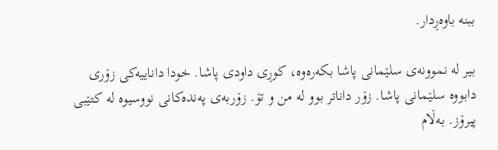ببنە باوەڕدار.

بیر لە نموونەی سلێمانی پاشا بکەرەوە، کوڕی داودی پاشا. خودا داناییەکی زۆری دابووە سلێمانی پاشا. زۆر داناتر بوو لە من و تۆ. زۆربەی پەندەکانی نووسیوە لە کتێبی پیرۆز. بەڵام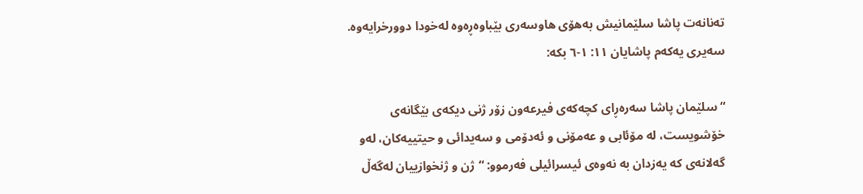تەنانەت پاشا سلێمانیش بەهۆی هاوسەری بێباوەڕەوە لەخودا دوورخرایەوە. سەیری یەکەم پاشایان ١١: ١-٦ بکە:

“سلێمان پاشا سەرەڕای کچەکەی فیرعەون زۆر ژنی دیکەی بێگانەی خۆشویست، لە مۆئابی و عەمۆنی و ئەدۆمی و سەیدائی و حیتییەکان، لەو گەلانەی کە یەزدان بە نەوەی ئیسرائیلی فەرموو: “ژن و ژنخوازییان لەگەڵ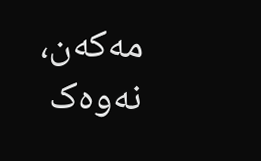مەکەن، نەوەک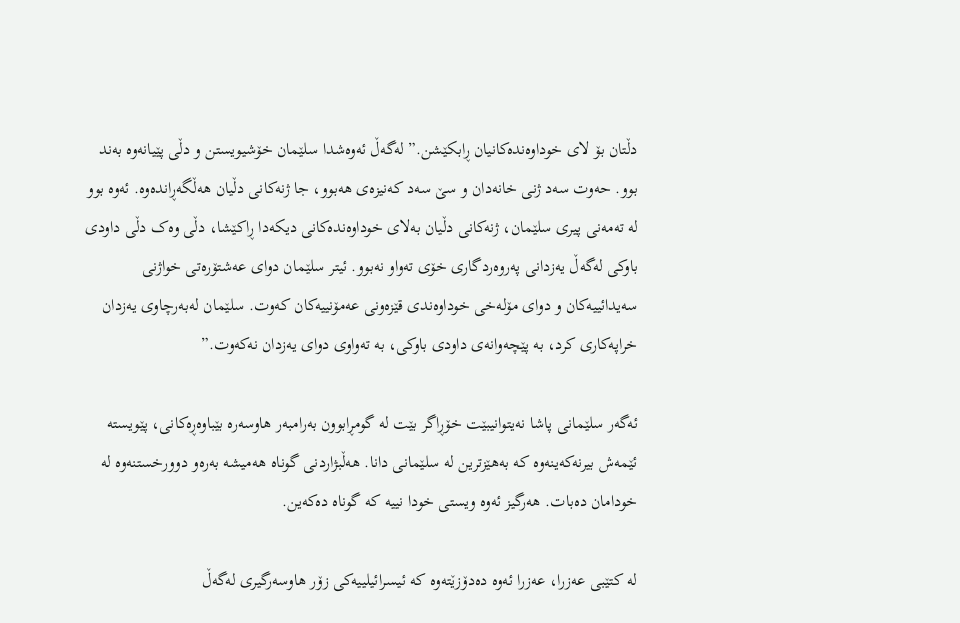دڵتان بۆ لای خوداوەندەکانیان ڕابکێشن.” لەگەڵ ئەوەشدا سلێمان خۆشیویستن و دڵی پێیانەوە بەند بوو. حەوت سەد ژنی خانەدان و سێ سەد کەنیزەی هەبوو، جا ژنەکانی دڵیان هەڵگەڕاندەوە. ئەوە بوو لە تەمەنی پیری سلێمان، ژنەکانی دڵیان بەلای خوداوەندەکانی دیکەدا ڕاکێشا، دڵی وەک دڵی داودی باوکی لەگەڵ یەزدانی پەروەردگاری خۆی تەواو نەبوو. ئیتر سلێمان دوای عەشتۆرەتی خواژنی سەیدائییەکان و دوای مۆلەخی خوداوەندی قێزەونی عەمۆنییەکان کەوت. سلێمان لەبەرچاوی یەزدان خراپەکاری کرد، بە پێچەوانەی داودی باوکی، بە تەواوی دوای یەزدان نەکەوت.”

ئەگەر سلێمانی پاشا نەیتوانیبێت خۆڕاگر بێت لە گومڕابوون بەرامبەر هاوسەرە بێباوەڕەکانی، پێویستە ئێمەش بیرنەکەینەوە کە بەهێزترین لە سلێمانی دانا. هەڵبژاردنی گوناه هەمیشە بەرەو دوورخستنەوە لە خودامان دەبات. هەرگیز ئەوە ویستی خودا نییە کە گوناه دەکەین.

لە کتێبی عەزرا، عەزرا ئەوە دەدۆزێتەوە کە ئیسرائیلییەکی زۆر هاوسەرگیری لەگەڵ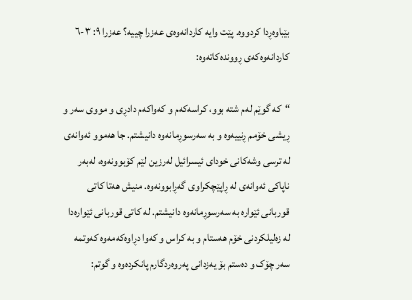بێباوەڕدا کردووە. پێت وایە کاردانەوەی عەزرا چییە؟ عەزرا ٩: ٣-٦ کاردانەوەکەی ڕووندەکاتەوە:

“کە گوێم لەم شتە بوو، کراسەکەم و کەواکەم دادڕی و مووی سەر و ڕیشی خۆمم ڕنییەوە و بە سەرسوڕمانەوە دانیشتم. جا هەموو ئەوانەی لە ترسی وشەکانی خودای ئیسرائیل لەرزین لێم کۆبوونەوە، لەبەر ناپاکی ئەوانەی لە ڕاپێچکراوی گەڕابوونەوە. منیش هەتا کاتی قوربانی ئێوارە بە سەرسوڕمانەوە دانیشتم. لە کاتی قوربانی ئێوارەدا لە زەلیلکردنی خۆم هەستام و بە کراس و کەوا دڕاوەکەمەوە کەوتمە سەر چۆک و دەستم بۆ یەزدانی پەروەردگارم پانکردەوە و گوتم: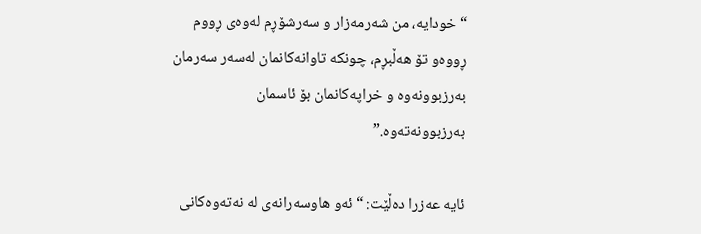“خودایە، من شەرمەزار و سەرشۆڕم لەوەی ڕووم ڕووەو تۆ هەڵبڕم، چونکە تاوانەکانمان لەسەر سەرمان بەرزبوونەوە و خراپەکانمان بۆ ئاسمان بەرزبوونەتەوە.”

ئایە عەزرا دەڵێت: “ئەو هاوسەرانەی لە نەتەوەکانی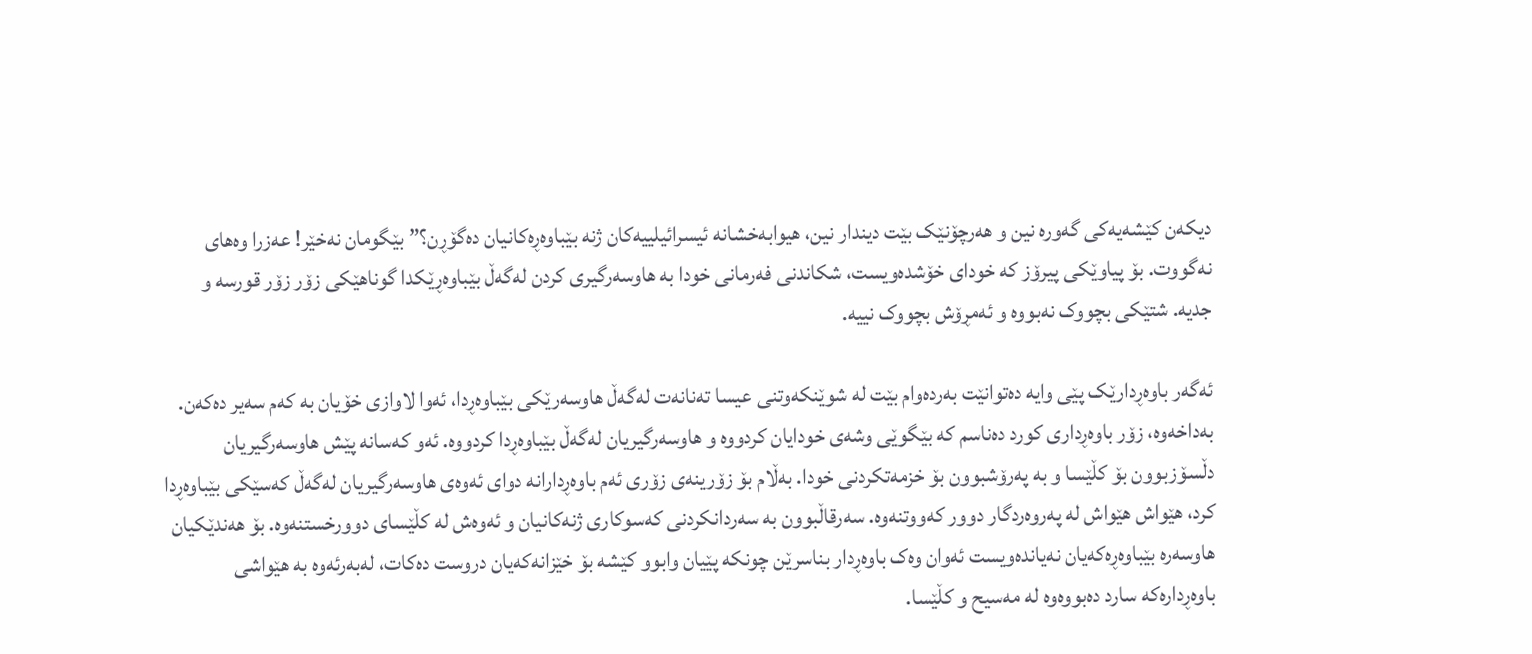دیکەن کێشەیەکی گەورە نین و هەرچۆنێک بێت دیندار نین، هیوابەخشانە ئیسرائیلییەکان ژنە بێباوەڕەکانیان دەگۆڕن؟” بێگومان نەخێر! عەزرا وەهای نەگووت. بۆ پیاوێکی پیرۆز کە خودای خۆشدەویست، شکاندنی فەرمانی خودا بە هاوسەرگیری کردن لەگەڵ بێباوەڕێکدا گوناهێکی زۆر زۆر قورسە و جدیە. شتێکی بچووک نەبووە و ئەمڕۆش بچووک نییە.

ئەگەر باوەڕدارێک پێی وایە دەتوانێت بەردەوام بێت لە شوێنکەوتنی عیسا تەنانەت لەگەڵ هاوسەرێکی بێباوەڕدا، ئەوا لاوازی خۆیان بە کەم سەیر دەکەن. بەداخەوە، زۆر باوەڕداری کورد دەناسم کە بێگوێی وشەی خودایان کردووە و هاوسەرگیریان لەگەڵ بێباوەڕدا کردووە. ئەو کەسانە پێش هاوسەرگیریان دڵسۆزبوون بۆ کڵێسا و بە پەرۆشبوون بۆ خزمەتکردنی خودا. بەڵام بۆ زۆرینەی زۆری ئەم باوەڕدارانە دوای ئەوەی هاوسەرگیریان لەگەڵ کەسێکی بێباوەڕدا کرد، هێواش هێواش لە پەروەردگار دوور کەووتنەوە. سەرقاڵبوون بە سەردانکردنی کەسوکاری ژنەکانیان و ئەوەش لە کڵێسای دوورخستنەوە. بۆ هەندێکیان هاوسەرە بێباوەڕەکەیان نەیاندەویست ئەوان وەک باوەڕدار بناسرێن چونکە پێیان وابوو کێشە بۆ خێزانەکەیان دروست دەکات، لەبەرئەوە بە هێواشی باوەڕدارەکە سارد دەبووەوە لە مەسیح و کڵێسا.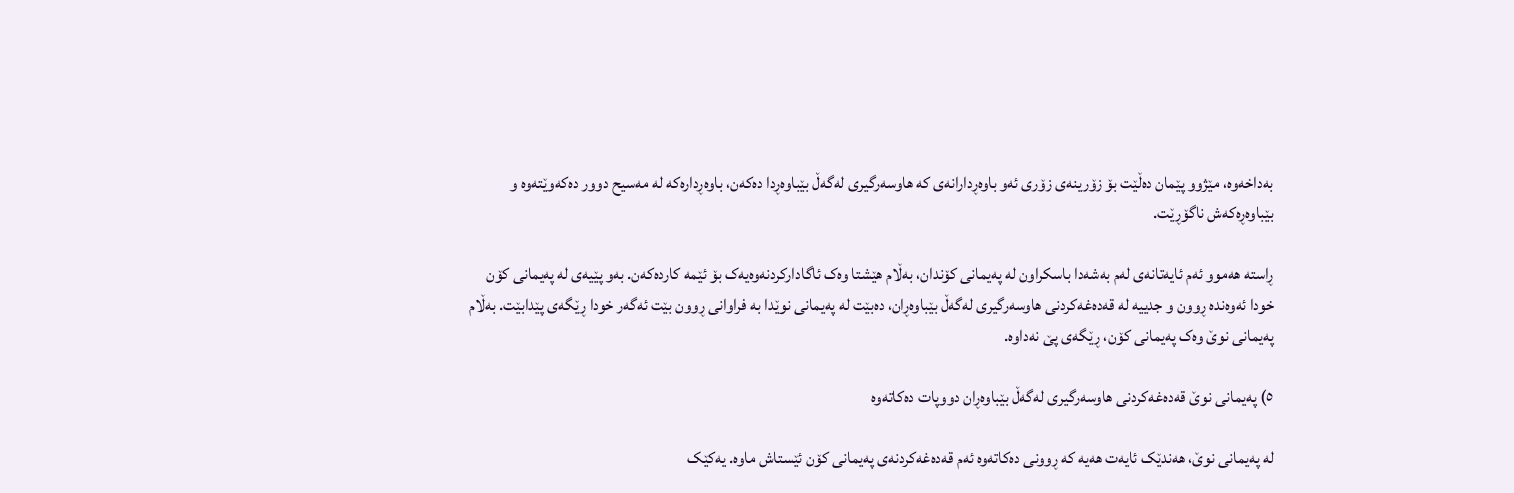بەداخەوە، مێژوو پێمان دەڵێت بۆ زۆرینەی زۆری ئەو باوەڕدارانەی کە هاوسەرگیری لەگەڵ بێباوەڕدا دەکەن، باوەڕدارەکە لە مەسیح دوور دەکەوێتەوە و بێباوەڕەکەش ناگۆڕێت.

ڕاستە هەموو ئەم ئایەتانەی لەم بەشەدا باسکراون لە پەیمانی کۆندان، بەڵام هێشتا وەک ئاگادارکردنەوەیەک بۆ ئێمە کاردەکەن. بەو پێیەی لە پەیمانی کۆن خودا ئەوەندە ڕوون و جدییە لە قەدەغەکردنی هاوسەرگیری لەگەڵ بێباوەڕان، دەبێت لە پەیمانی نوێدا بە فراوانی ڕوون بێت ئەگەر خودا ڕێگەی پێدابێت. بەڵام پەیمانی نوێ وەک پەیمانی کۆن، ڕێگەی پێ نەداوە.

٥) پەیمانی نوێ قەدەغەکردنی هاوسەرگیری لەگەڵ بێباوەڕان دووپات دەکاتەوە

لە پەیمانی نوێ، هەندێک ئایەت هەیە کە ڕوونی دەکاتەوە ئەم قەدەغەکردنەی پەیمانی کۆن ئێستاش ماوە. یەکێک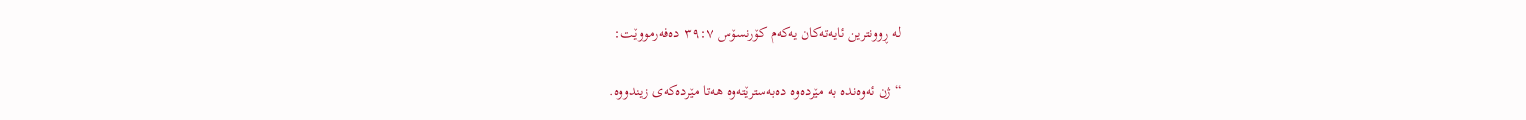لە ڕوونترین ئایەتەکان یەکەم کۆرنسۆس ٣٩:٧ دەفەرمووێت:

“ژن ئەوەندە بە مێردەوە دەبەسترێتەوە هەتا مێردەکەی زیندووە.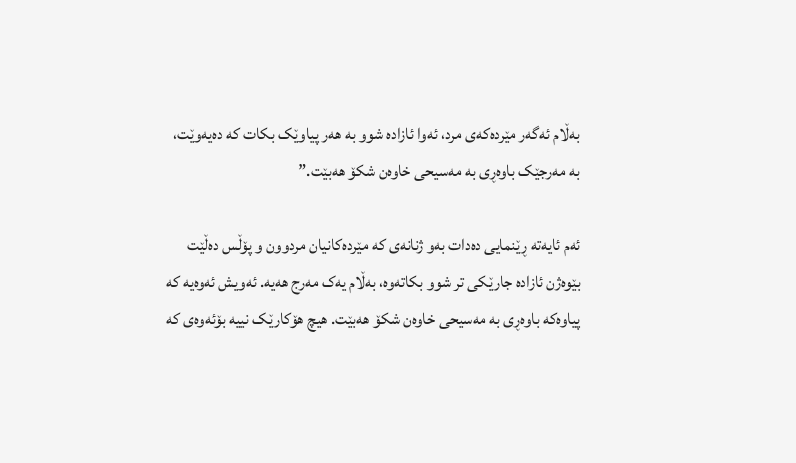بەڵام ئەگەر مێردەکەی مرد، ئەوا ئازادە شوو بە هەر پیاوێک بکات کە دەیەوێت، بە مەرجێک باوەڕی بە مەسیحی خاوەن شکۆ هەبێت.”

ئەم ئایەتە ڕێنمایی دەدات بەو ژنانەی کە مێردەکانیان مردوون و پۆڵس دەڵێت بێوەژن ئازادە جارێکی تر شوو بکاتەوە، بەڵام یەک مەرج هەیە. ئەویش ئەوەیە کە پیاوەکە باوەڕی بە مەسیحی خاوەن شکۆ هەبێت. هیچ هۆکارێک نییە بۆئەوەی کە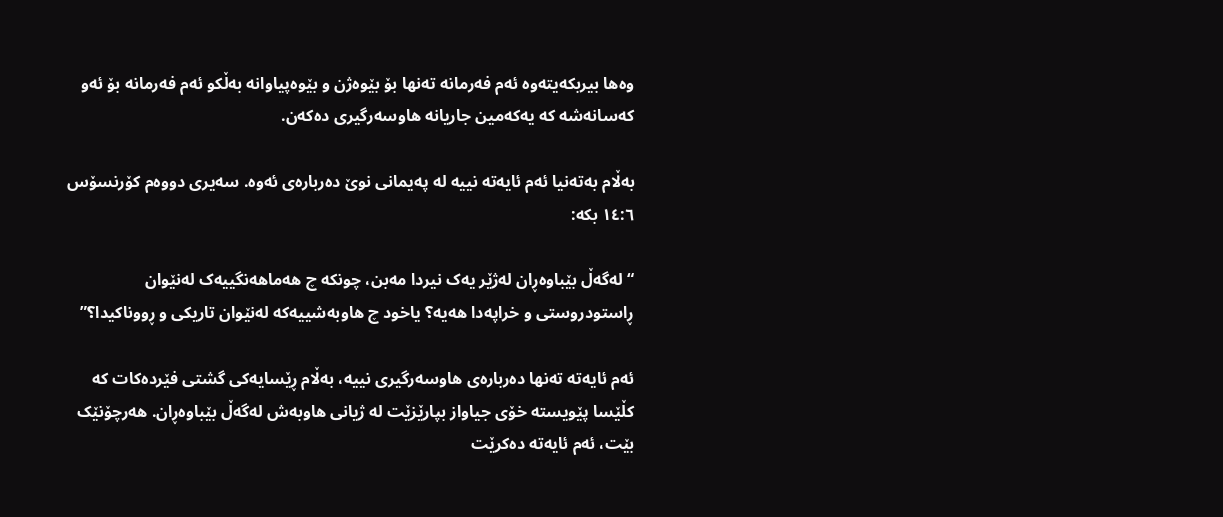وەها بیربکەیتەوە ئەم فەرمانە تەنها بۆ بێوەژن و بێوەپیاوانە بەڵکو ئەم فەرمانە بۆ ئەو کەسانەشە کە یەکەمین جاریانە هاوسەرگیری دەکەن.

بەڵام بەتەنیا ئەم ئایەتە نییە لە پەیمانی نوێ دەربارەی ئەوە. سەیری دووەم کۆرنسۆس ١٤:٦ بکە:

“لەگەڵ بێباوەڕان لەژێر یەک نیردا مەبن، چونکە چ هەماهەنگییەک لەنێوان ڕاستودروستی و خراپەدا هەیە؟ یاخود چ هاوبەشییەکە لەنێوان تاریکی و ڕووناکیدا؟”

ئەم ئایەتە تەنها دەربارەی هاوسەرگیری نییە، بەڵام ڕێسایەکی گشتی فێردەکات کە کڵێسا پێویستە خۆی جیاواز بپارێزێت لە ژیانی هاوبەش لەگەڵ بێباوەڕان. هەرچۆنێک بێت، ئەم ئایەتە دەکرێت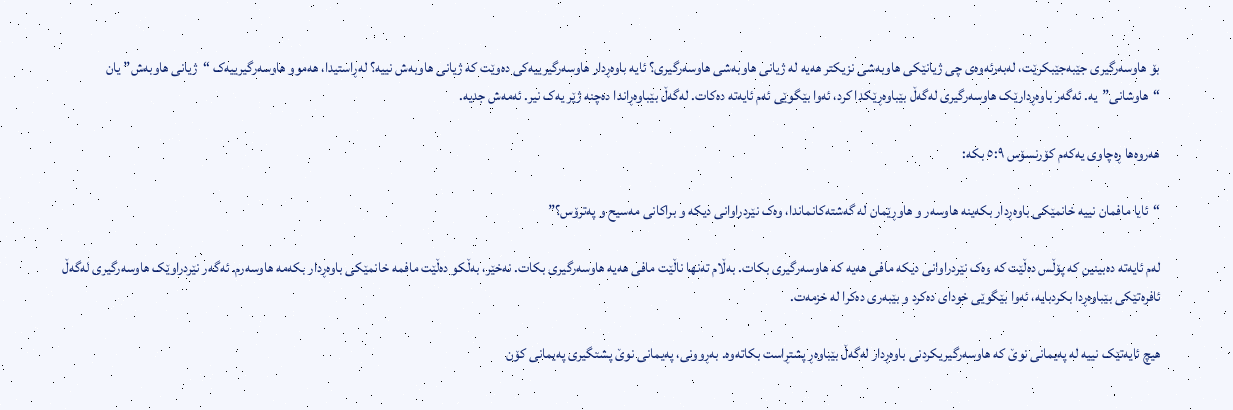بۆ هاوسەرگیری جێبەجێبکرێت، لەبەرئەوەی چی ژیانێکی هاوبەشی نزیکتر هەیە لە ژیانی هاوبەشی هاوسەرگیری؟ ئایە باوەڕدار هاوسەرگیرییەکی دەوێت کە ژیانی هاوبەش نییە؟ لەڕاستیدا، هەموو هاوسەرگیرییەک “ژیانی هاوبەش” یان “هاوشانی”یە. ئەگەر باوەڕدارێک هاوسەرگیری لەگەڵ بێباوەڕێکدا کرد، ئەوا بێگوێی ئەم ئایەتە دەکات. لەگەڵ بێباوەڕاندا دەچنە ژێر یەک نیر. ئەمەش جدیە.

هەروەها ڕەچاوی یەکەم کۆرنسۆس ٥:٩ بکە:

“ئایا مافمان نییە خانمێکی باوەڕدار بکەینە هاوسەر و هاوڕێمان لە گەشتەکانماندا، وەک نێردراوانی دیکە و براکانی مەسیح و پەترۆس؟”

لەم ئایەتە دەبینین کە پۆڵس دەڵێت کە وەک نێردراوانی دیکە مافی هەیە کە هاوسەرگیری بکات. بەڵام تەنها ناڵێت مافی هەیە هاوسەرگیری بکات. نەخێر، بەڵکو دەڵێت مافمە خانمێکی باوەڕدار بکەمە هاوسەرم. ئەگەر نێردراوێک هاوسەرگیری لەگەڵ ئافرەتێکی بێباوەڕدا بکردبایە، ئەوا بێگوێی خودای دەکرد و بێبەری دەکرا لە خزمەت.

هیچ ئایەتێک نییە لە پەیمانی نوێ کە هاوسەرگیریکردنی باوەڕدار لەگەڵ بێباوەڕ پشتڕاست بکاتەوە. بەڕوونی، پەیمانی نوێ پشتگیری پەیمانی کۆن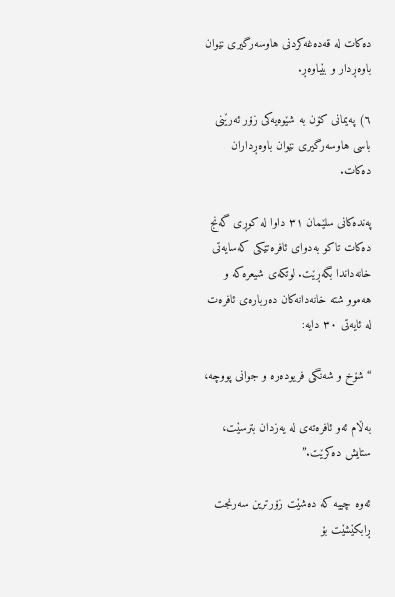دەکات لە قەدەغەکردنی هاوسەرگیری نێوان باوەڕدار و بێباوەڕ.

٦) پەیمانی کۆن بە شێوەیەکی زۆر ئەرێنی باسی هاوسەرگیری نێوان باوەڕداران دەکات.

پەندەکانی سلێمان ٣١ داوا لە کوڕی گەنج دەکات تاکو بەدوای ئافرەتێکی کەسایەتی خانەداندا بگەڕێت. لوتکەی شیعرەکە و هەموو شتە خانەدانەکان دەربارەی ئافرەت لە ئایەتی ٣٠ دایە:

“شۆخ و شەنگی فریودەرە و جوانی پووچە،

بەڵام ئەو ئافرەتەی لە یەزدان بترسێت، ستایش دەکرێت.”

ئەوە چییە کە دەشێت زۆرترین سەرنجت ڕابکێشێت بۆ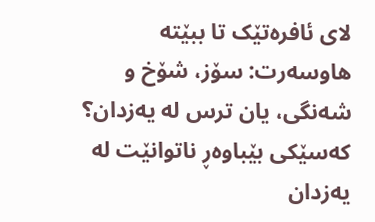لای ئافرەتێک تا ببێتە هاوسەرت: سۆز، شۆخ و شەنگی، یان ترس لە یەزدان؟ کەسێکی بێباوەڕ ناتوانێت لە یەزدان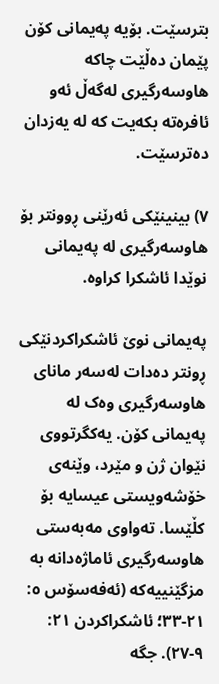بترسێت. بۆیە پەیمانی کۆن پێمان دەڵێت چاکە هاوسەرگیری لەگەڵ ئەو ئافرەتە بکەیت کە لە یەزدان دەترسێت.

٧) بینینێکی ئەرێنی ڕوونتر بۆ هاوسەرگیری لە پەیمانی نوێدا ئاشکرا کراوە.

پەیمانی نوێ ئاشکراکردنێکی ڕونتر دەدات لەسەر مانای هاوسەرگیری وەک لە پەیمانی کۆن. یەکگرتووی نێوان ژن و مێرد، وێنەی خۆشەویستی عیسایە بۆ کڵێسا. تەواوی مەبەستی هاوسەرگیری ئاماژەدانە بە مزگێنییەکە (ئەفەسۆس ٥: ٢١-٣٣؛ ئاشکراکردن ٢١: ٩-٢٧). جگە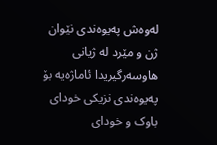لەوەش پەیوەندی نێوان ژن و مێرد لە ژیانی هاوسەرگیریدا ئاماژەیە بۆ پەیوەندی نزیکی خودای باوک و خودای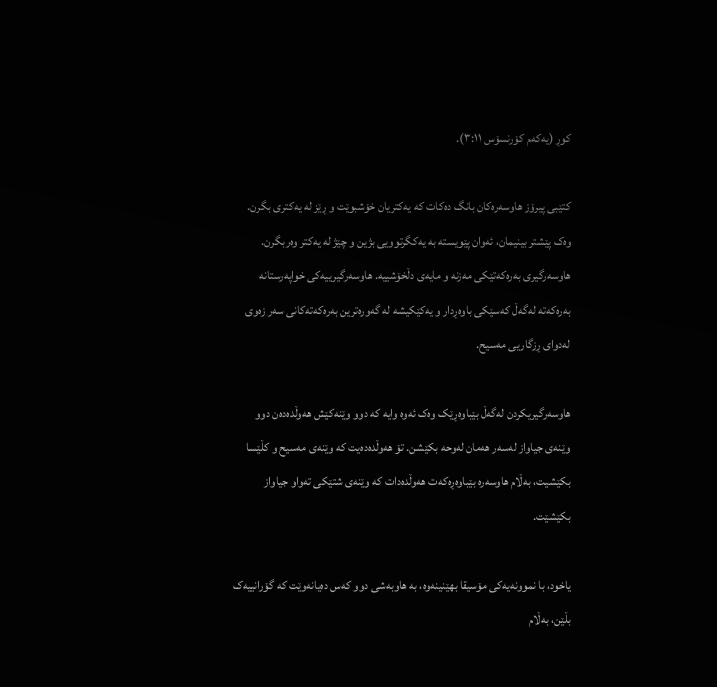کوڕ (یەکەم کۆرنسۆس ٣:١١).

کتێبی پیرۆز هاوسەرەکان بانگ دەکات کە یەکتریان خۆشبوێت و ڕێز لە یەکتری بگرن. وەک پێشتر بینیمان، ئەوان پێویستە بە یەکگرتوویی بژین و چێژ لە یەکتر وەربگرن. هاوسەرگیری بەرەکەتێکی مەزنە و مایەی دڵخۆشییە. هاوسەرگیرییەکی خواپەرستانە بەرەکەتە لەگەڵ کەسێکی باوەڕدار و یەکێکیشە لە گەورەترین بەرەکەتەکانی سەر زەوی لەدوای ڕزگاریی مەسیح.

هاوسەرگیریکردن لەگەڵ بێباوەڕێک وەک ئەوە وایە کە دوو وێنەکێش هەوڵدەدەن دوو وێنەی جیاواز لەسەر هەمان لەوحە بکێشن. تۆ هەوڵدەدەیت کە وێنەی مەسیح و کڵێسا بکێشیت، بەڵام هاوسەرە بێباوەڕەکەت هەوڵدەدات کە وێنەی شتێکی تەواو جیاواز بکێشێت.

یاخود، با نموونەیەکی مۆسیقا بهێنینەوە، بە هاوبەشی دوو کەس دەیانەوێت کە گۆرانییەک بڵێن، بەڵام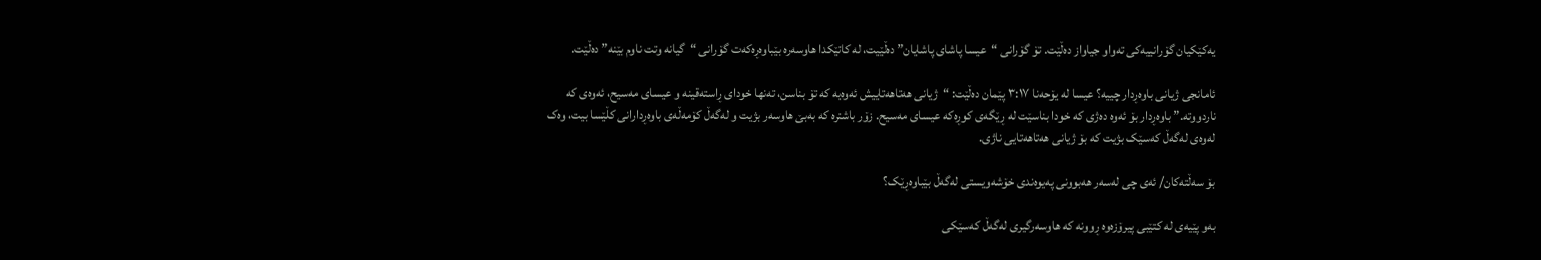یەکێکیان گۆرانییەکی تەواو جیاواز دەڵێت. تۆ گۆرانی “عیسا پاشای پاشایان” دەڵێیت، لە کاتێکدا هاوسەرە بێباوەڕەکەت گۆرانی “گیانە وتت ناوم بێنە” دەڵێت.

ئامانجی ژیانی باوەڕدار چییە؟ عیسا لە یۆحەنا ٣:١٧ پێمان دەڵێت: “ژیانی هەتاهەتاییش ئەوەیە کە تۆ بناسن، تەنها خودای ڕاستەقینە و عیسای مەسیح، ئەوەی کە ناردووتە.” باوەڕدار بۆ ئەوە دەژی کە خودا بناسێت لە ڕێگەی کوڕەکە عیسای مەسیح. زۆر باشترە کە بەبێ هاوسەر بژیت و لەگەڵ کۆمەڵەی باوەڕدارانی کڵێسا بیت، وەک لەوەی لەگەڵ کەسێک بژیت کە بۆ ژیانی هەتاهەتایی ناژی.

بۆ سەڵتەکان/ ئەی چی لەسەر هەبوونی پەیوەندی خۆشەویستی لەگەڵ بێباوەڕێک؟

بەو پێیەی لە کتێبی پیرۆزەوە ڕوونە کە هاوسەرگیری لەگەڵ کەسێکی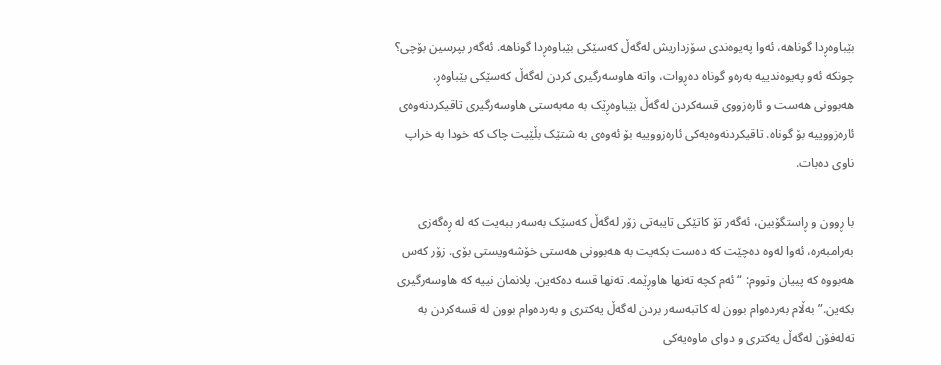بێباوەڕدا گوناهە، ئەوا پەیوەندی سۆزداریش لەگەڵ کەسێکی بێباوەڕدا گوناهە. ئەگەر بپرسین بۆچی؟ چونکە ئەو پەیوەندییە بەرەو گوناه دەڕوات، واتە هاوسەرگیری کردن لەگەڵ کەسێکی بێباوەڕ. هەبوونی هەست و ئارەزووی قسەکردن لەگەڵ بێباوەڕێک بە مەبەستی هاوسەرگیری تاقیکردنەوەی ئارەزووییە بۆ گوناه. تاقیکردنەوەیەکی ئارەزووییە بۆ ئەوەی بە شتێک بڵێیت چاک کە خودا بە خراپ ناوی دەبات.

با ڕوون و ڕاستگۆبین، ئەگەر تۆ کاتێکی تایبەتی زۆر لەگەڵ کەسێک بەسەر ببەیت کە لە ڕەگەزی بەرامبەرە، ئەوا لەوە دەچێت کە دەست بکەیت بە هەبوونی هەستی خۆشەویستی بۆی. زۆر کەس هەبووە کە پییان وتووم: “ئەم کچە تەنها هاوڕێمە. تەنها قسە دەکەین. پلانمان نییە کە هاوسەرگیری بکەین.” بەڵام بەردەوام بوون لە کاتبەسەر بردن لەگەڵ یەکتری و بەردەوام بوون لە قسەکردن بە تەلەفۆن لەگەڵ یەکتری و دوای ماوەیەکی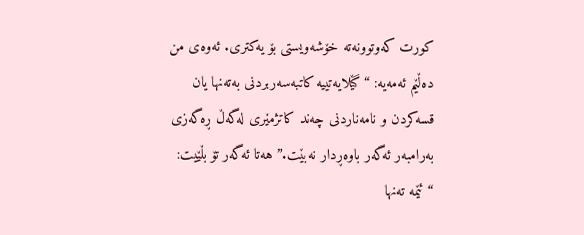کورت کەوتوونەتە خۆشەویستی بۆ یەکتری. ئەوەی من دەڵێم ئەمەیە: “گێلایەتییە کاتبەسەربردنی بەتەنها یان قسەکردن و نامەناردنی چەند کاتژمێری لەگەڵ ڕەگەزی بەرامبەر ئەگەر باوەڕدار نەبێت.” هەتا ئەگەر تۆ بڵێیت: “ئێمە تەنها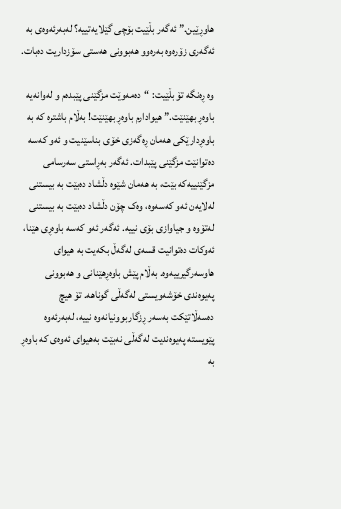هاوڕێین.” ئەگەر بڵێیت بۆچی گێلایەتییە؟ لەبەرئەوەی بە ئەگەری زۆرەوە بەرەوو هەبوونی هەستی سۆزداریت دەبات.

وە ڕەنگە تۆ بڵێیت: “دەمەوێت مزگێنی پێبدەم و لەوانەیە باوەڕ بهێنێت.” هیوادارم باوەڕ بهێنێت! بەڵام باشترە کە بە باوەڕدارێکی هەمان ڕەگەزی خۆی بناسێنیت و ئەو کەسە دەتوانێت مزگێنی پێبدات. ئەگەر بەڕاستی سەرسامی مزگێنییەکە بێت، بە هەمان شێوە دڵشاد دەبێت بە بیستنی لەلایەن ئەو کەسەوە، وەک چۆن دڵشاد دەبێت بە بیستنی لەتۆوە و جیاوازی بۆی نییە. ئەگەر ئەو کەسە باوەڕی هێنا، ئەوکات دەتوانیت قسەی لەگەڵ بکەیت بە هیوای هاوسەرگیرییەوە. بەڵام پێش باوەڕهێنانی و هەبوونی پەیوەندی خۆشەویستی لەگەڵی گوناهە. تۆ هیچ دەسەڵاتێکت بەسەر ڕزگاربوونیانەوە نییە، لەبەرئەوە پێویستە پەیوەندیت لەگەڵی نەبێت بەهیوای ئەوەی کە باوەڕ بە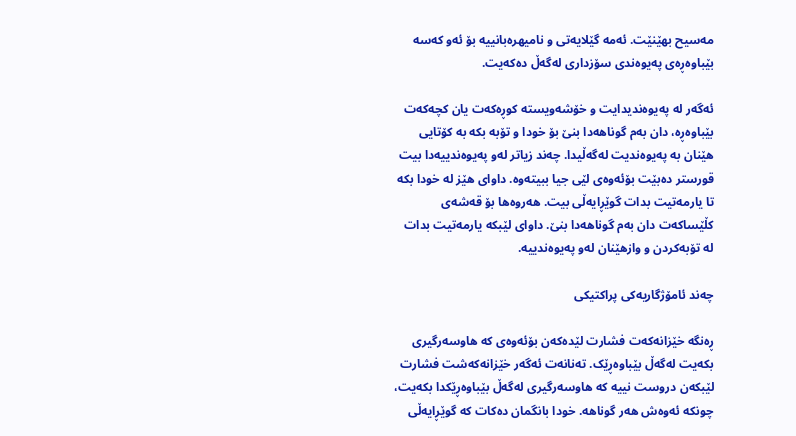مەسیح بهێنێت. ئەمە گێلایەتی و نامیهرەبانییە بۆ ئەو کەسە بێباوەڕەی پەیوەندی سۆزداری لەگەڵ دەکەیت.

ئەگەر لە پەیوەندیدایت و خۆشەویستە کوڕەکەت یان کچەکەت بێباوەڕە، دان بەم گوناهەدا بنێ بۆ خودا و تۆبە بکە بە کۆتایی هێنان بە پەیوەندیت لەگەڵیدا. چەند زیاتر لەو پەیوەندییەدا بیت قورستر دەبێت بۆئەوەی لێی جیا ببیتەوە. داوای هێز لە خودا بکە تا یارمەتیت بدات گوێڕایەڵی بیت. هەروەها بۆ قەشەی کڵێساکەت دان بەم گوناهەدا بنێ. داوای لێبکە یارمەتیت بدات لە تۆبەکردن و وازهێنان لەو پەیوەندییە.

چەند ئامۆژگاریەکی پراکتیکی

ڕەنگە خێزانەکەت فشارت لێدەکەن بۆئەوەی کە هاوسەرگیری بکەیت لەگەڵ بێباوەڕێک. تەنانەت ئەگەر خێزانەکەشت فشارت لێبکەن دروست نییە کە هاوسەرگیری لەگەڵ بێباوەڕێکدا بکەیت، چونکە ئەوەش هەر گوناهە. خودا بانگمان دەکات کە گوێڕایەڵی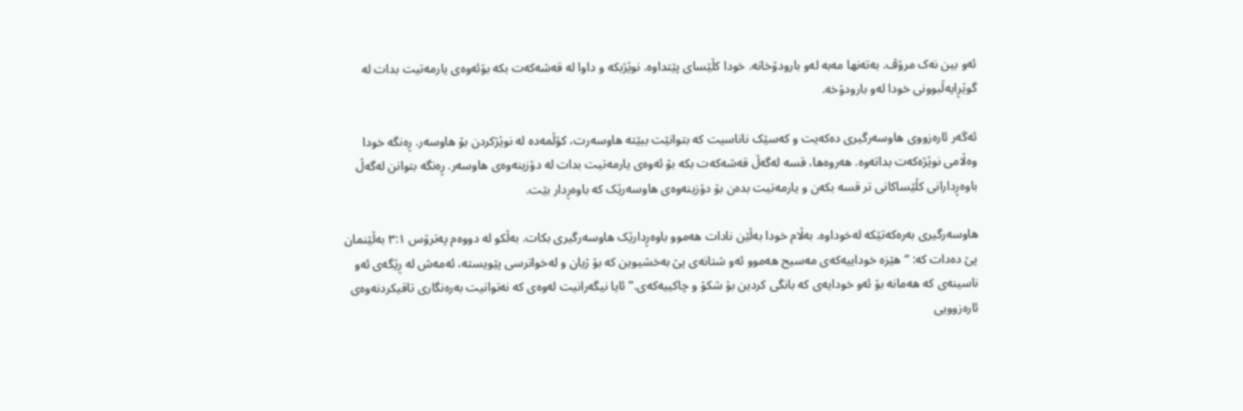ئەو بین نەک مرۆڤ. بەتەنها مەبە لەو بارودۆخانە. خودا کڵێسای پێتداوە. نوێژبکە و داوا لە قەشەکەت بکە بۆئەوەی یارمەتیت بدات لە گوێڕایەڵبوونی خودا لەو بارودۆخە.

ئەگەر ئارەزووی هاوسەرگیری دەکەیت و کەسێک ناناسیت کە بتوانێت ببێتە هاوسەرت، کۆڵمەدە لە نوێژکردن بۆ هاوسەر. ڕەنگە خودا وەڵامی نوێژەکەت بداتەوە. هەروەها، قسە لەگەڵ قەشەکەت بکە بۆ ئەوەی یارمەتیت بدات لە دۆزینەوەی هاوسەر. ڕەنگە بتوانن لەگەڵ باوەڕدارانی کڵێساکانی تر قسە بکەن و یارمەتیت بدەن بۆ دۆزینەوەی هاوسەرێک کە باوەڕدار بێت.

هاوسەرگیری بەرەکەتێکە لەخوداوە. بەڵام خودا بەڵێن نادات هەموو باوەڕدارێک هاوسەرگیری بکات. بەڵکو لە دووەم پەترۆس ٣:١ بەڵێنمان پێ دەدات کە: “هێزە خوداییەکەی مەسیح هەموو ئەو شتانەی پێ بەخشیوین کە بۆ ژیان و لەخواترسی پێویستە، ئەمەش لە ڕێگەی ئەو ناسینەی کە هەمانە بۆ ئەو خودایەی کە بانگی کردین بۆ شکۆ و چاکییەکەی.” ئایا نیگەرانیت لەوەی کە نەتوانیت بەرەنگاری تاقیکردنەوەی ئارەزوویی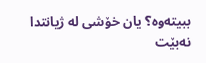ببیتەوە؟ یان خۆشی لە ژیانتدا نەبێت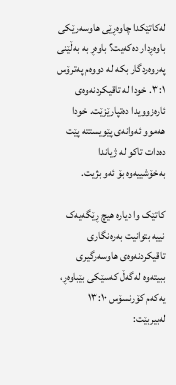لەکاتێکدا چاوەڕێی هاوسەرێکی باوەڕدار دەکەیت؟ باوەڕ بە بەڵێنی پەروەردگار بکە لە دووەم پەترۆس ٣:١. خودا لە تاقیکردنەوەی ئارەزوویدا دەتپارێزێت. خودا هەموو ئەوانەی پێویستتە پێت دەدات تاکو لە ژیاندا بەخۆشییەوە بۆ ئەو بژیت.

کاتێک وا دیارە هیچ ڕێگەیەک نییە بتوانیت بەرەنگاری تاقیکردنەوەی هاوسەرگیری ببیتەوە لەگەڵ کەسێکی بێباوەڕ، یەکەم کۆرنسۆس ١٣:١٠ لەبیربێت: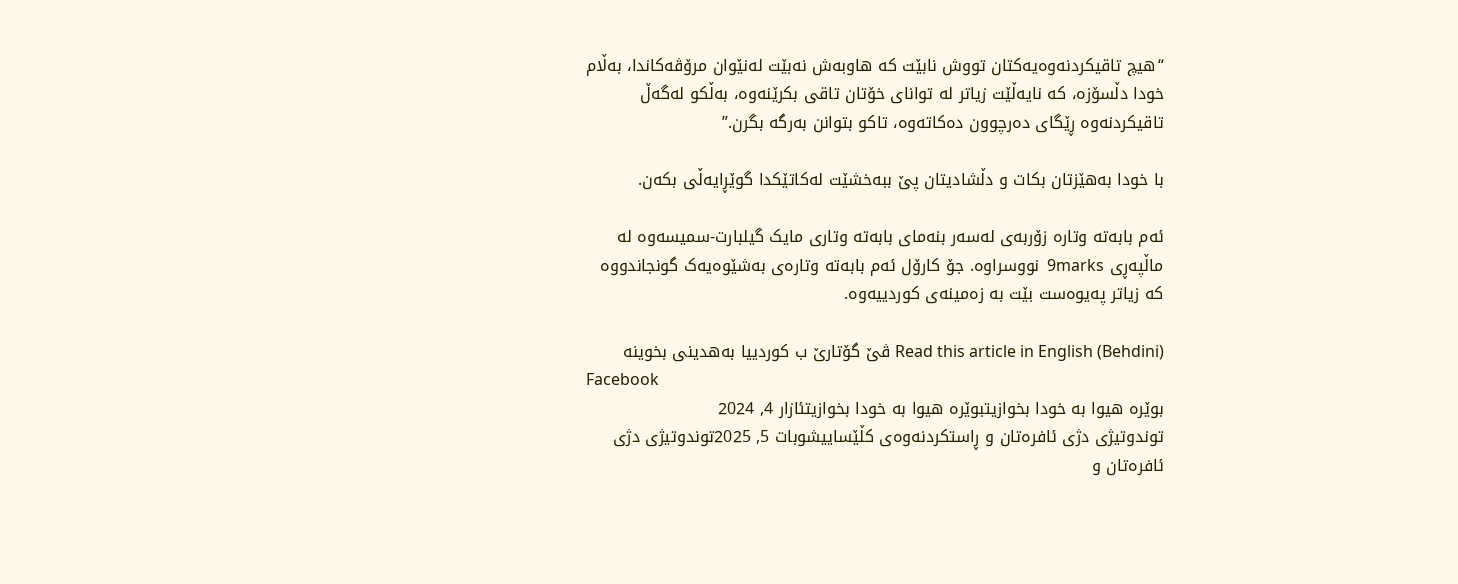“هیچ تاقیکردنەوەیەکتان تووش نابێت کە هاوبەش نەبێت لەنێوان مرۆڤەکاندا، بەڵام خودا دڵسۆزە، کە نایەڵێت زیاتر لە توانای خۆتان تاقی بکرێنەوە، بەڵکو لەگەڵ تاقیکردنەوە ڕێگای دەرچوون دەکاتەوە، تاکو بتوانن بەرگە بگرن.”

با خودا بەهێزتان بکات و دڵشادیتان پێ ببەخشێت لەکاتێکدا گوێڕایەڵی بکەن.

ئەم بابەتە وتارە زۆربەی لەسەر بنەمای بابەتە وتاری مایک گیلبارت-سمیسەوە لە ماڵپەڕی 9marks  نووسراوە. جۆ کارۆل ئەم بابەتە وتارەی بەشێوەیەک گونجاندووە کە زیاتر پەیوەست بێت بە زەمینەی کوردییەوە.

Read this article in English (Behdini) ڤێ گۆتارێ ب کوردییا بەهدینی بخوینە
Facebook
بوێرە هیوا بە خودا بخوازیتبوێرە هیوا بە خودا بخوازیتئازار 4, 2024
توندوتیژی دژی ئافرەتان و ڕاستکردنەوەی کڵێساییشوبات 5, 2025توندوتیژی دژی ئافرەتان و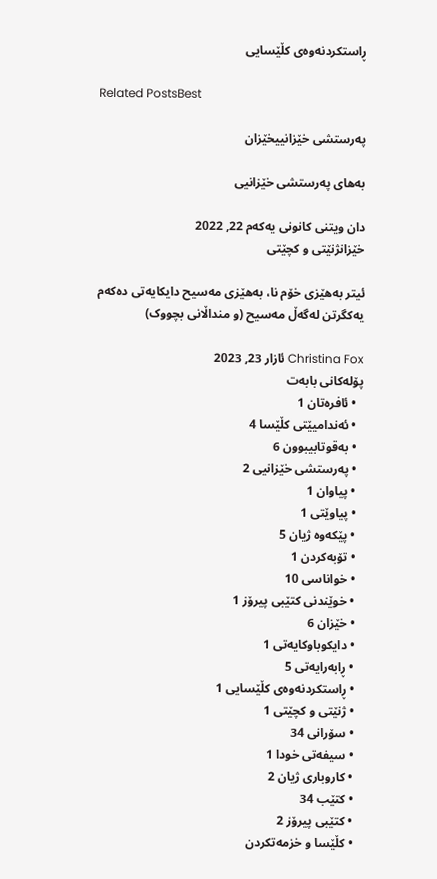ڕاستکردنەوەی کڵێسایی

Related PostsBest

پەرستشی خێزانییخێزان

بەھای پەرستشی خێزانیی

دان ویتنی كانونی یه‌كه‌م 22, 2022
خێزانژنێتی و کچێتی

ئیتر بەهێزی خۆم نا، بەهێزی مەسیح دایکایەتی دەکەم
یەکگرتن لەگەڵ مەسیح (و منداڵانی بچووک)

Christina Fox ئازار 23, 2023
پۆلەکانی بابەت
  • ئافرەتان 1
  • ئەندامیێتی کڵێسا 4
  • بەقوتابیبوون 6
  • پەرستشی خێزانیی 2
  • پیاوان 1
  • پیاوێتی 1
  • پێکەوە ژیان 5
  • تۆبەکردن 1
  • خواناسی 10
  • خوێندنی کتێبی پیرۆز 1
  • خێزان 6
  • دایکوباوکایەتی 1
  • ڕابەرایەتی 5
  • ڕاستکردنەوەی کڵێسایی 1
  • ژنێتی و کچێتی 1
  • سۆرانی 34
  • سیفەتی خودا 1
  • کاروباری ژیان 2
  • کتێب 34
  • کتێبی پیرۆز 2
  • کڵێسا و خزمەتکردن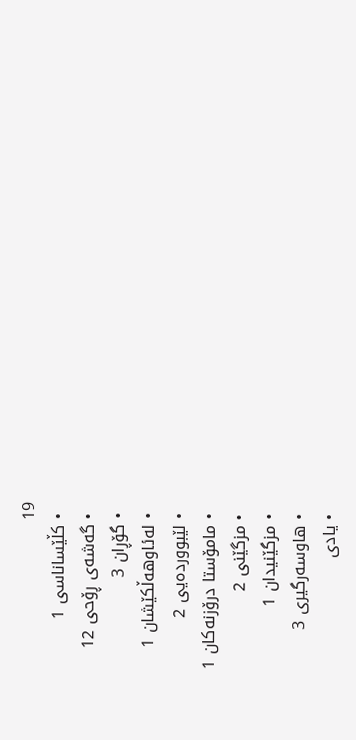19
  • کڵێساناسی 1
  • گەشەی ڕۆحی 12
  • گۆڕان 3
  • لەئاوهەڵکێشان 1
  • لێبووردەیی 2
  • مامۆستا درۆزنەکان 1
  • مزگێنی 2
  • مزگێنیدان 1
  • هاوسەرگیری 3
  • یادی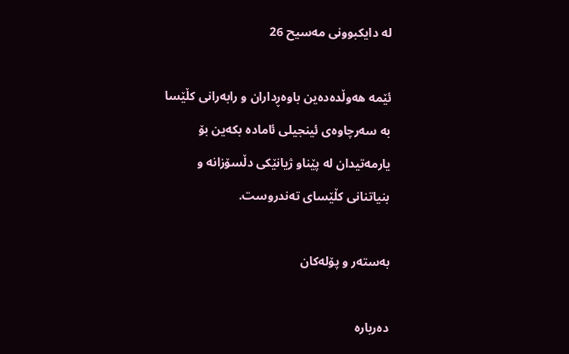لە دایکبوونی مەسیح 26

ئێمە هەوڵدەدەین باوەڕداران و رابەرانی کڵێسا بە سەرچاوەی ئینجیلی ئامادە بکەین بۆ یارمەتیدان لە پێناو ژیانێکی دڵسۆزانە و بنیاتنانی کڵێسای تەندروست.

بەستەر و پۆلەکان

دەربارە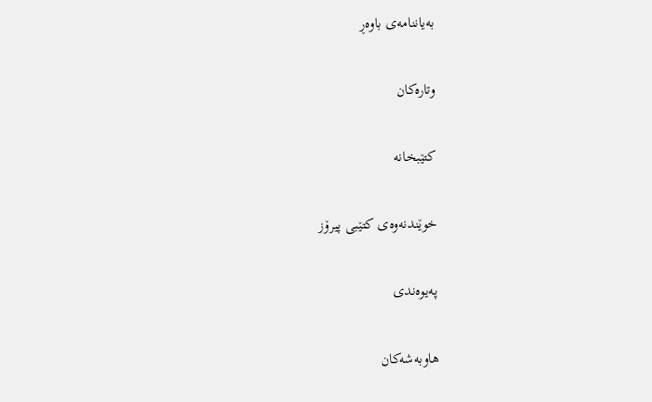بەیاننامەی باوەڕ

وتارەکان

کتێبخانە

خوێندنەوەی کتێبی پیرۆز

په‌یوه‌ندی

هاوبەشەکان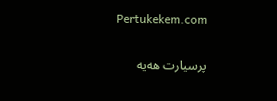Pertukekem.com

پرسیارت هەیە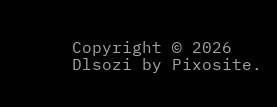Copyright © 2026 Dlsozi by Pixosite.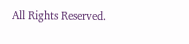All Rights Reserved.